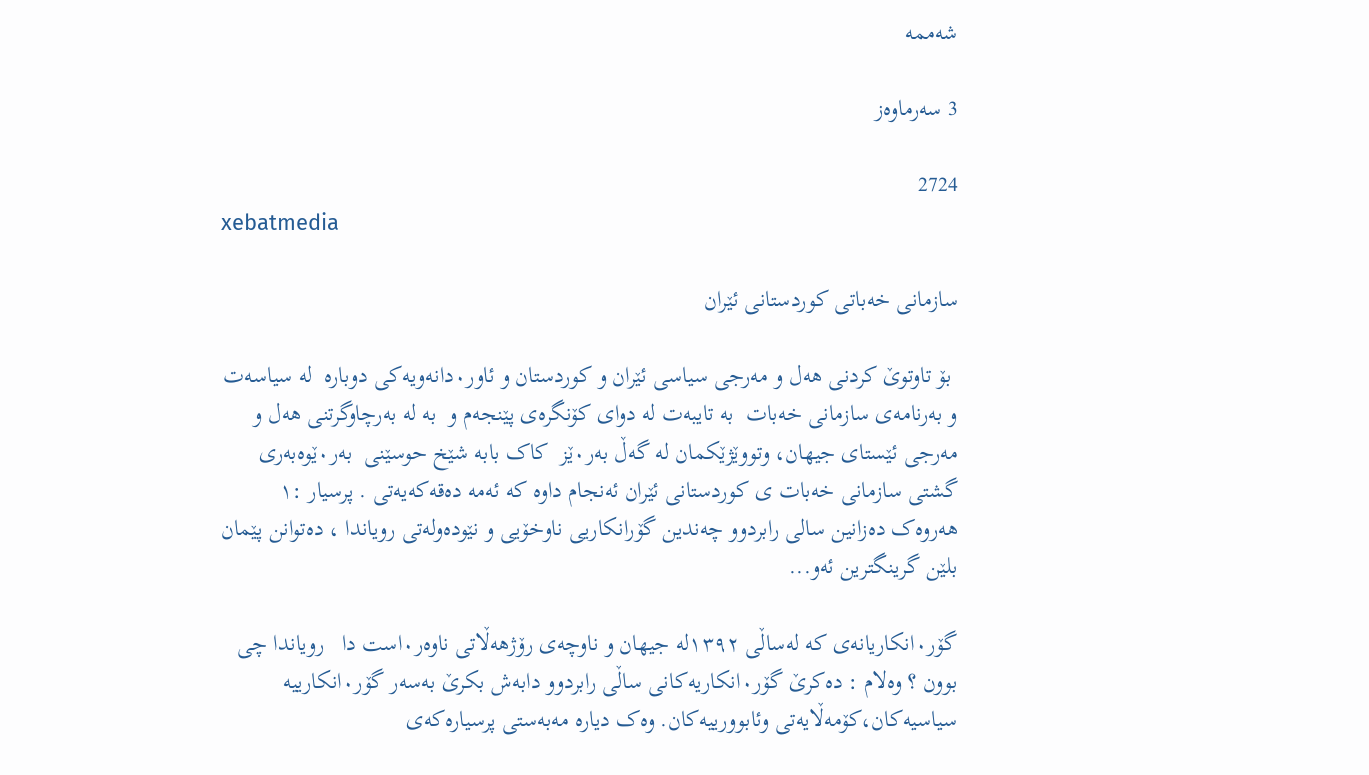شه‌ممه‌

3 سه‌رماوه‌ز

2724
xebatmedia

سازمانی خه‌باتی کوردستانی ئێران

 بۆ تاوتوێ کردنی هه‌‌‌ل و مه‌‌‌رجی سیاسی ئێران و کوردستان و ئاور٠دانه‌‌‌ویه‌‌‌کی دوباره‌‌‌  له‌‌‌ سیاسه‌‌‌ت و به‌‌‌رنامه‌‌‌ی سازمانی خه‌‌‌بات  به‌‌‌ تایبه‌‌‌ت له‌‌‌ دوای کۆنگره‌‌‌ی پێنجه‌‌‌م و  به‌‌‌ له‌‌‌ به‌‌‌رچاوگرتنی هه‌‌‌ل و مه‌‌‌رجی ئێستای جیهان، وتووێژێکمان له‌‌‌ گه‌‌‌ڵ به‌‌‌ر٠ێز  کاک بابه‌‌‌ شێخ حوسێنی  به‌‌‌ر٠ێوه‌‌‌به‌‌‌ری گشتی سازمانی خه‌‌‌بات ی کوردستانی ئێران ئه‌‌‌نجام داوه‌‌‌ که‌‌‌ ئه‌‌‌مه‌‌‌ ده‌‌‌قه‌‌‌که‌‌‌یه‌‌‌تی . پرسیار :١ هه‌‌‌روه‌‌‌ک ده‌‌‌زانین سالی رابردوو چه‌‌‌ندین گۆرانکاریی ناوخۆیی و نێوده‌‌‌وله‌‌‌تی رویاندا ، ده‌‌‌توانن پێمان بلێن گرینگترین ئه‌‌‌و...

گۆر٠انکاریانه‌‌‌ی که‌‌‌ له‌‌‌ساڵی ١٣٩٢له‌‌‌ جیهان و ناوچه‌‌‌ی رۆژهه‌‌‌ڵاتی ناوه‌‌‌ر٠است دا   رویاندا چی بوون ؟ وه‌‌‌لام : ده‌‌‌کرێ گۆر٠انکاریه‌‌‌کانی ساڵی رابردوو دابه‌‌‌ش بکرێ به‌‌‌سه‌‌‌ر گۆر٠انکارییه‌‌‌ سیاسیه‌‌‌کان،کۆمه‌‌‌ڵایه‌‌‌تی وئابوورییه‌‌‌کان. وه‌‌‌ک دیاره‌‌‌ مه‌‌‌به‌‌‌ستی پرسیاره‌‌‌که‌‌‌ی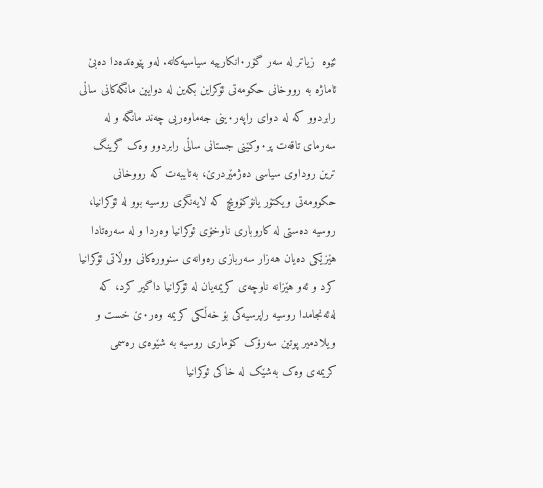ئێوه‌‌‌  زیاتر له‌‌‌ سه‌‌‌ر گۆر٠انکارییه‌‌‌ سیاسیه‌‌‌کانه‌‌‌. له‌‌‌و پێوه‌‌‌نده‌‌‌دا ده‌‌‌بێ ئاماژه‌‌‌ به‌‌‌ رووخانی حکومه‌‌‌تی ئۆکراین بکه‌‌‌ین له‌‌‌ دوایین مانگه‌‌‌کانی ساڵی رابردوو که‌‌‌ له‌‌‌ دوای راپه‌‌‌ر٠ینی جه‌‌‌ماوه‌‌‌ریی چه‌‌‌ند مانگه‌‌‌ و له‌‌‌ سه‌‌‌رمای تاقه‌‌‌ت پر٠وکێنی جستانی ساڵی رابردوو وه‌‌‌ک گرینگ ترین روداوی سیاسی ده‌‌‌ژمێردرێ، به‌‌‌تایبه‌‌‌ت که‌‌‌ رووخانی حکوومه‌‌‌تی ویکتۆر یانۆکۆویچ که‌‌‌ لایه‌‌‌نگری روسیه‌‌‌ بوو له‌‌‌ ئۆکرانیا، روسیه‌‌‌ ده‌‌‌ستی له‌‌‌ کاروباری ناوخۆی ئوکرانیا وه‌‌‌ردا و له‌‌‌ سه‌‌‌ره‌‌‌تادا هێزێکی ده‌‌‌یان هه‌‌‌زار سه‌‌‌ربازی ره‌‌‌وانه‌‌‌ی سنووره‌‌‌کانی ووڵاتی ئۆکرانیا کرد و ئه‌‌‌و هێزانه‌‌‌ ناوچه‌‌‌ی کریمه‌‌‌یان له‌‌‌ ئۆکرانیا داگیر کرد، که‌‌‌ له‌‌‌ئه‌‌‌نجامدا روسیه‌‌‌ راپرسیه‌‌‌کی بۆ خه‌‌‌ڵکی کریمه‌‌‌ وه‌‌‌ر٠ێ خست و ویلادمیر پوتین سه‌‌‌رۆک کۆماری روسیه‌‌‌ به‌‌‌ شێوه‌‌‌ی ره‌‌‌سمی کریمه‌‌‌ی وه‌‌‌ک به‌‌‌شێک له‌‌‌ خاکی ئوکرانیا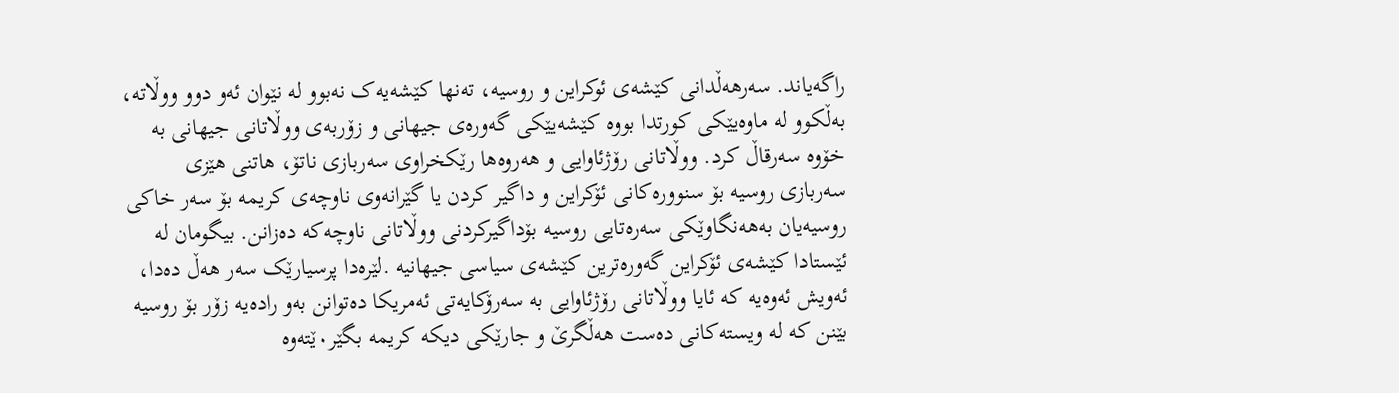راگه‌‌‌یاند. سه‌‌‌رهه‌‌‌ڵدانی کێشه‌‌‌ی ئوکراین و روسیه‌‌‌، ته‌‌‌نها کێشه‌‌‌یه‌‌‌ک نه‌‌‌بوو له‌‌‌ نێوان ئه‌‌‌و دوو ووڵاته‌‌‌، به‌‌‌ڵکوو له‌‌‌ ماوه‌‌‌یێکی کورتدا بووه‌‌‌ کێشه‌‌‌یێکی گه‌‌‌وره‌‌‌ی جیهانی و زۆربه‌‌‌ی ووڵاتانی جیهانی به‌‌‌ خۆوه‌‌‌ سه‌‌‌رقاڵ کرد. ووڵاتانی رۆژئاوایی و هه‌‌‌روه‌‌‌ها رێکخراوی سه‌‌‌ربازی ناتۆ، هاتنی هێزی سه‌‌‌ربازی روسیه‌‌‌ بۆ سنووره‌‌‌کانی ئۆکراین و داگیر کردن یا گێرانه‌‌‌وی ناوچه‌‌‌ی کریمه‌‌‌ بۆ سه‌‌‌ر خاکی روسیه‌‌‌یان به‌‌‌هه‌‌‌نگاوێکى سه‌‌‌ره‌‌‌تایی روسیه‌‌‌ بۆداگیرکردنی ووڵاتانی ناوچه‌‌‌که‌‌‌ ده‌‌‌زانن. بیگومان له‌‌‌ ئێستادا کێشه‌‌‌ی ئۆکراین گه‌‌‌وره‌‌‌ترین کێشه‌‌‌ی سیاسی جیهانیه‌‌‌ .لێره‌‌‌دا پرسیارێک سه‌‌‌ر هه‌‌‌ڵ ده‌‌‌دا، ئه‌‌‌ویش ئه‌‌‌وه‌‌‌یه‌‌‌ که‌‌‌ ئایا ووڵاتانی رۆژئاوایی به‌‌‌ سه‌‌‌رۆکایه‌‌‌تی ئه‌‌‌مریکا ده‌‌‌توانن به‌‌‌و راده‌‌‌یه‌‌‌ زۆر بۆ روسیه‌‌‌ بێنن که‌‌‌ له‌‌‌ ویسته‌‌‌کانی ده‌‌‌ست هه‌‌‌ڵگرێ و جارێکی دیکه‌‌‌ کریمه‌‌‌ بگێر٠ێته‌‌‌وه‌‌‌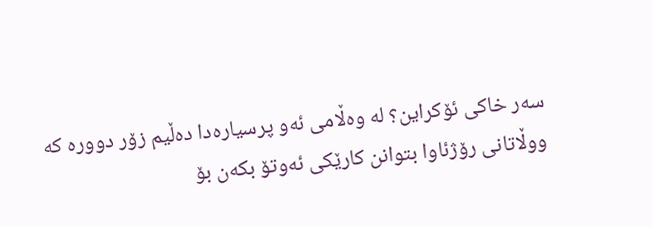سه‌‌‌ر خاکی ئۆکراین؟ له‌‌‌ وه‌‌‌ڵامی ئه‌‌‌و پرسیاره‌‌‌دا ده‌‌‌ڵیم زۆر دووره‌‌‌ که‌‌‌ ووڵاتانی رۆژئاوا بتوانن کارێکی ئه‌‌‌وتۆ بکه‌‌‌ن بۆ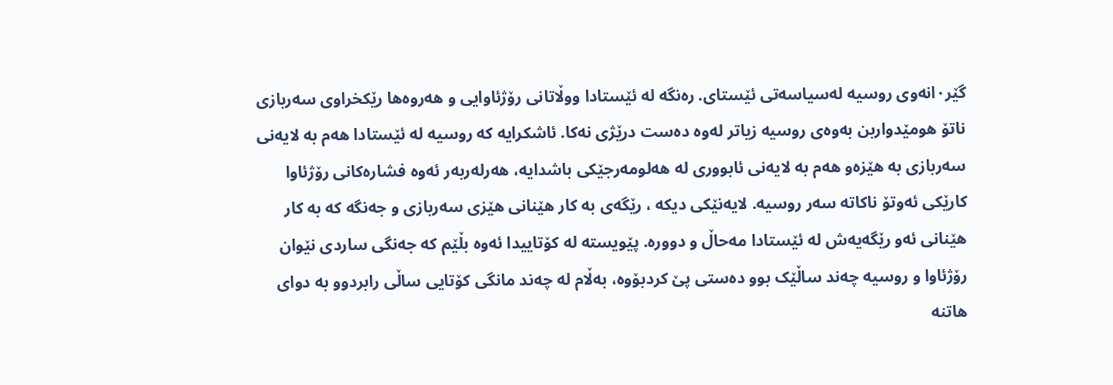گێر٠انه‌‌‌وی روسیه‌‌‌ له‌‌‌سیاسه‌‌‌تی ئێستای. ره‌‌‌نگه‌‌‌ له‌‌‌ ئێستادا ووڵاتانی رۆژئاوایی و هه‌‌‌روه‌‌‌ها رێکخراوی سه‌‌‌ربازی ناتۆ هومێدواربن به‌‌‌وه‌‌‌ی روسیه‌‌‌ زیاتر له‌‌‌وه‌‌‌ ده‌‌‌ست درێژی نه‌‌‌کا. ئاشکرایه‌‌‌ که‌‌‌ روسیه‌‌‌ له‌‌‌ ئێستادا هه‌‌‌م به‌‌‌ لایه‌‌‌نی سه‌‌‌ربازی به‌‌‌ هێزه‌‌‌و هه‌‌‌م به‌‌‌ لایه‌‌‌نی ئابووری له‌‌‌ هه‌‌‌لومه‌‌‌رجێکی باشدایه‌‌‌، هه‌‌‌رله‌‌‌ربه‌‌‌ر ئه‌‌‌وه‌‌‌ فشاره‌‌‌کانی رۆژئاوا کارێکی ئه‌‌‌وتۆ ناکاته‌‌‌ سه‌‌‌ر روسیه‌‌‌. لایه‌‌‌نێکی دیکه‌‌‌ ، رێگه‌‌‌ی به‌‌‌ کار هێنانی هێزی سه‌‌‌ربازی و جه‌‌‌نگه‌‌‌ که‌‌‌ به‌‌‌ کار هێنانی ئه‌‌‌و رێگه‌‌‌یه‌‌‌ش له‌‌‌ ئێستادا مه‌‌‌حاڵ و دووره‌‌‌. پێویسته‌‌‌ له‌‌‌ کۆتاییدا ئه‌‌‌وه‌‌‌ بڵێم که‌‌‌ جه‌‌‌نگی ساردی نێوان رۆژئاوا و روسیه‌‌‌ چه‌‌‌ند ساڵێک بوو ده‌‌‌ستی پێ کردبۆوه‌‌‌، به‌‌‌ڵام له‌‌‌ چه‌‌‌ند مانگی کۆتایی ساڵی رابردوو به‌‌‌ دوای هاتنه‌‌‌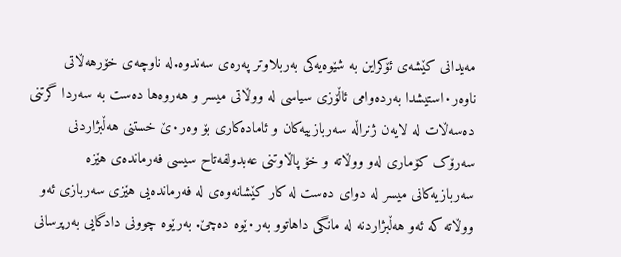مه‌‌‌یدانی کێشه‌‌‌ی ئۆکراین به‌‌‌ شێوه‌‌‌یه‌‌‌کی به‌‌‌ربلاوتر په‌‌‌ره‌‌‌ی سه‌‌‌ندوه‌‌‌.له‌‌‌ ناوچه‌‌‌ی خۆرهه‌‌‌ڵاتی ناوه‌‌‌ر٠استیشدا به‌‌‌رده‌‌‌وامی ئاڵۆزی سیاسی له‌‌‌ ووڵاتی میسر و هه‌‌‌روه‌‌‌ها ده‌‌‌ست به‌‌‌ سه‌‌‌ردا گرتنی ده‌‌‌سه‌‌‌ڵات له‌‌‌ لایه‌‌‌ن ژنراڵه‌‌‌ سه‌‌‌ربازییه‌‌‌کان و ئاماده‌‌‌کاری بۆ وه‌‌‌ر٠ێ خستنی هه‌‌‌ڵبژاردنی سه‌‌‌رۆک کۆماری له‌‌‌و ووڵاته‌‌‌ و خۆ پاڵاوتنی عه‌‌‌بدولفه‌‌‌تاح سیسی فه‌‌‌رمانده‌‌‌ی هێزه‌‌‌ سه‌‌‌ربازیه‌‌‌کانی میسر له‌‌‌ دوای ده‌‌‌ست له‌‌‌ کار کێشانه‌‌‌وه‌‌‌ی له‌‌‌ فه‌‌‌رمانده‌‌‌یی هێزی سه‌‌‌ربازی ئه‌‌‌و ووڵاته‌‌‌ که‌‌‌ ئه‌‌‌و هه‌‌‌ڵبژاردنه‌‌‌ له‌‌‌ مانگی داهاتوو به‌‌‌ر٠ێوه‌‌‌ ده‌‌‌چێ. به‌‌‌رێوه‌‌‌ چوونی دادگایی به‌‌‌رپرسانی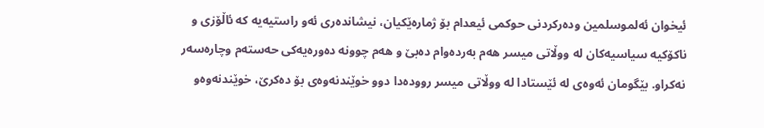ئیخوان ئه‌‌‌لموسلمین وده‌‌‌رکردنی حوکمی ئیعدام بۆ ژماره‌‌‌ێکیان، نیشانده‌‌‌ری ئه‌‌‌و راستیه‌‌‌یه‌‌‌ که‌‌‌ ئاڵۆزی و ناکۆکیه‌‌‌ سیاسیه‌‌‌کان له‌‌‌ ووڵاتی میسر هه‌‌‌م به‌‌‌رده‌‌‌وام ده‌‌‌بێ و هه‌‌‌م چوونه‌‌‌ ده‌‌‌وره‌‌‌یه‌‌‌کی حه‌‌‌سته‌‌‌م وچاره‌‌‌سه‌‌‌ر نه‌‌‌کراو. بێگومان ئه‌‌‌وه‌‌‌ی له‌‌‌ ئێستادا له‌‌‌ ووڵاتی میسر رووده‌‌‌دا دوو خوێندنه‌‌‌وه‌‌‌ی بۆ ده‌‌‌کرێ، خوێندنه‌‌‌وه‌‌‌و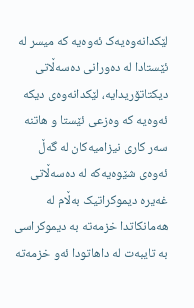لێکدانه‌‌‌وه‌‌‌یه‌‌‌ک ئه‌‌‌وه‌‌‌یه‌‌‌ که‌‌‌ میسر له‌‌‌ ئێستادا له‌‌‌ ده‌‌‌ورانی ده‌‌‌سه‌‌‌ڵاتی دیکتاتۆریدایه‌‌‌، لێکدانه‌‌‌وه‌‌‌ی دیکه‌‌‌ ئه‌‌‌وه‌‌‌یه‌‌‌ که‌‌‌ وه‌‌‌زعی ئێستا و هاتنه‌‌‌ سه‌‌‌ر کاری نیزامیه‌‌‌کان له‌‌‌ گه‌‌‌ڵ ئه‌‌‌وه‌‌‌ی شێوه‌‌‌یه‌‌‌که‌‌‌ له‌‌‌ ده‌‌‌سه‌‌‌ڵاتی غه‌‌‌یره‌‌‌ دیموکراتیک به‌‌‌ڵام له‌‌‌ هه‌‌‌مانکاتدا خزمه‌‌‌ته‌‌‌ به‌‌‌ دیموکراسی به‌‌‌ تایبه‌‌‌ت له‌‌‌ داهاتودا ئه‌‌‌و خزمه‌‌‌ته‌‌‌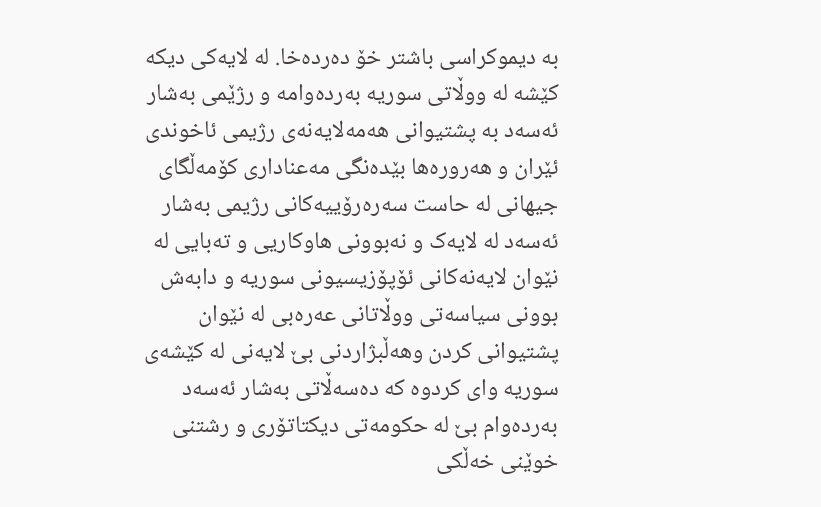به‌‌‌ دیموکراسی باشتر خۆ ده‌‌‌رده‌‌‌خا. له‌‌‌ لایه‌‌‌کی دیکه‌‌‌ کێشه‌‌‌ له‌‌‌ ووڵاتی سوریه‌‌‌ به‌‌‌رده‌‌‌وامه‌‌‌ و رژێمی به‌‌‌شار ئه‌‌‌سه‌‌‌د به‌‌‌ پشتیوانی هه‌‌‌مه‌‌‌لایه‌‌‌نه‌‌‌ی رژیمی ئاخوندی ئێران و هه‌‌‌روره‌‌‌ها بێده‌‌‌نگی مه‌‌‌عناداری کۆمه‌‌‌ڵگای جیهانی له‌‌‌ حاست سه‌‌‌ره‌‌‌رۆییه‌‌‌کانی رژیمی به‌‌‌شار ئه‌‌‌سه‌‌‌د له‌‌‌ لایه‌‌‌ک و نه‌‌‌بوونی هاوکاریی و ته‌‌‌بایی له‌‌‌ نێوان لایه‌‌‌نه‌‌‌کانی ئۆپۆزیسیونی سوریه‌‌‌ و دابه‌‌‌ش بوونی سیاسه‌‌‌تی ووڵاتانی عه‌‌‌ره‌‌‌بی له‌‌‌ نێوان پشتیوانی کردن وهه‌‌‌ڵبژاردنی بێ لایه‌‌‌نی له‌‌‌ کێشه‌‌‌ی سوریه‌‌‌ وای کردوه‌‌‌ که‌‌‌ ده‌‌‌سه‌‌‌ڵاتی به‌‌‌شار ئه‌‌‌سه‌‌‌د به‌‌‌رده‌‌‌وام بێ له‌‌‌ حکومه‌‌‌تی دیکتاتۆری و رشتنی خوێنی خه‌‌‌ڵکی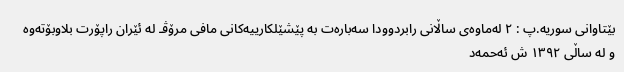بێتاوانی سوریه‌‌‌.پ : ٢ له‌‌‌ماوه‌‌‌ی ساڵانی رابردوودا سه‌‌‌باره‌‌‌ت به‌‌‌ پێشێلکارییه‌‌‌کانی مافی مرۆڤـ له‌‌‌ ئێران راپۆرت بلاوبۆته‌‌‌وه‌‌‌ و له‌‌‌ ساڵی ١٣٩٢ ش ئه‌‌‌حمه‌‌‌د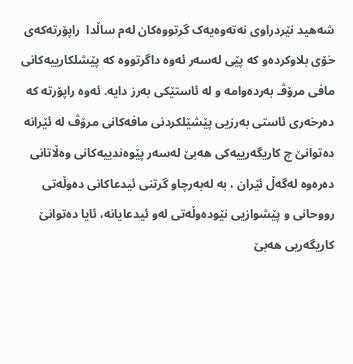شه‌‌‌هید نێردراوی نه‌‌‌ته‌‌‌وه‌‌‌یه‌‌‌ک گرتووه‌‌‌کان له‌‌‌م ساڵدا  راپۆرته‌‌‌که‌‌‌ی خۆی بلاوکرده‌‌‌و که‌‌‌ پێی له‌‌‌سه‌‌‌ر ئه‌‌‌وه‌‌‌ داگرتووه‌‌‌ که‌‌‌ پێشلکارییه‌‌‌کانی مافی مرۆڤـ به‌‌‌رده‌‌‌وامه‌‌‌ و له‌‌‌ ئاستێکی به‌‌‌رز دایه‌‌‌. ئه‌‌‌وه‌‌‌ راپۆرته‌‌‌ که‌‌‌ ده‌‌‌رخه‌‌‌ری ئاستی به‌‌‌رزیی پێشێلکردنی مافه‌‌‌کانی مرۆڤ له‌‌‌ ئێرانه‌‌‌ ده‌‌‌توانێ‌ چ کاریگه‌‌‌رییه‌‌‌کی هه‌‌‌بێ له‌‌‌سه‌‌‌ر پێوه‌‌‌ندییه‌‌‌کانی وه‌‌‌ڵاتانی ده‌‌‌ره‌‌‌وه‌‌‌ له‌‌‌گه‌‌‌ڵ ئێران ، به‌‌‌ له‌‌‌به‌‌‌رچاو گرتنی ئیدعاکانی ده‌‌‌وڵه‌‌‌تی رووحانی و پێشوازیی نێوده‌‌‌وڵه‌‌‌تی له‌‌‌و ئیدعایانه‌‌‌، ئایا ده‌‌‌توانێ‌ کاریگه‌‌‌ریی هه‌‌‌بێ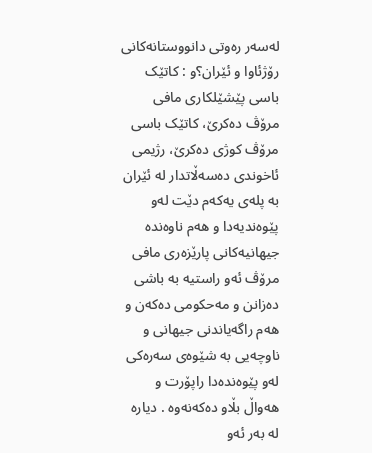له‌‌‌سه‌‌‌ر ره‌‌‌وتی دانووستانه‌‌‌کانی رۆژئاوا و ئێران؟و : کاتێک باسی پێشێلکاری مافی مرۆڤ ده‌‌‌کرێ، کاتێک باسی مرۆڤ کوژی ده‌‌‌کرێ، رژیمی ئاخوندی ده‌‌‌سه‌‌‌ڵاتدار له‌‌‌ ئێران به‌‌‌ پله‌‌‌ی یه‌‌‌که‌‌‌م دێت له‌‌‌و پێوه‌‌‌ندیه‌‌‌دا و هه‌‌‌م ناوه‌‌‌نده‌‌‌ جیهانیه‌‌‌کانی پارێزه‌‌‌ری مافی مرۆڤ ئه‌‌‌و راستیه‌‌‌ به‌‌‌ باشی ده‌‌‌زانن و مه‌‌‌حکومی ده‌‌‌که‌‌‌ن و هه‌‌‌م راگه‌‌‌یاندنی جیهانی و ناوچه‌‌‌یی به‌‌‌ شێوه‌‌‌ی سه‌‌‌ره‌‌‌کی له‌‌‌و پێوه‌‌‌نده‌‌‌دا راپۆرت و هه‌‌‌واڵ بڵاو ده‌‌‌که‌‌‌نه‌‌‌وه‌‌‌ . دیاره‌‌‌ له‌‌‌ به‌‌‌ر ئه‌‌‌و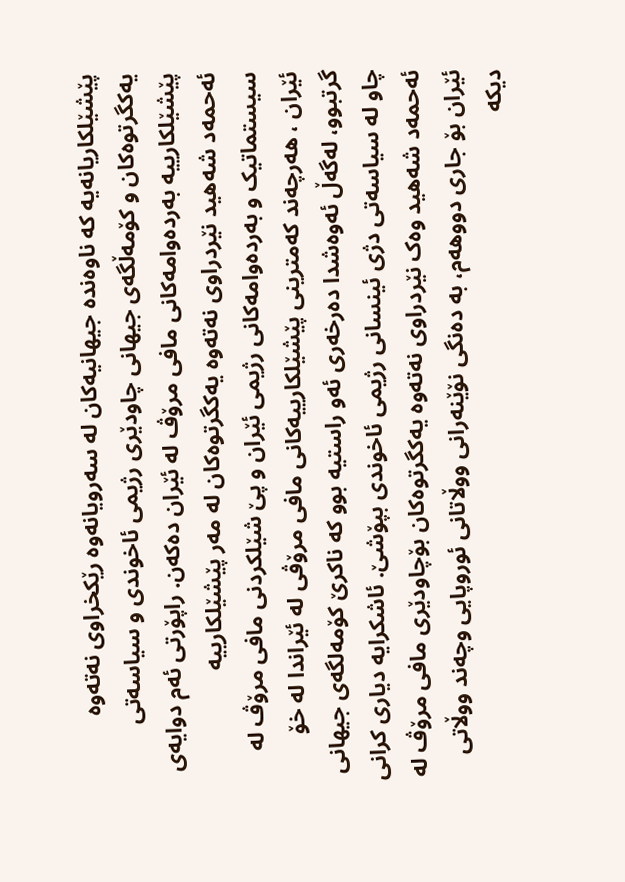پێشێلکاریانه‌‌‌یه‌‌‌ که‌‌‌ ناوه‌‌‌نده‌‌‌ جیهانیه‌‌‌کان له‌‌‌ سه‌‌‌رویانه‌‌‌وه‌‌‌ رێکخراوی نه‌‌‌ته‌‌‌وه‌‌‌ یه‌‌‌کگرتوه‌‌‌کان و کۆمه‌‌‌ڵگه‌‌‌ی جیهانی چاودێری رژیمی ئاخوندی و سیاسه‌‌‌تی پێشێلکارییه‌‌‌ به‌‌‌رده‌‌‌وامه‌‌‌کانی مافی مرۆڤ له‌‌‌ ئێران ده‌‌‌که‌‌‌ن. راپۆرتی ئه‌‌‌م دوایه‌‌‌ی ئه‌‌‌حمه‌‌‌د شه‌‌‌هید نێردراوی نه‌‌‌ته‌‌‌وه‌‌‌ یه‌‌‌کگرتوه‌‌‌کان له‌‌‌ مه‌‌‌ر پێشێلکارییه‌‌‌ سیستماتیک و به‌‌‌رده‌‌‌وامه‌‌‌کانی رژیمی ئێران و پێ شێلکردنی مافی مرۆڤ له‌‌‌ ئێران ، هه‌‌‌رچه‌‌‌ند که‌‌‌مترینی پێشێلکارییه‌‌‌کانی مافی مرۆڤی له‌‌‌ ئێراندا له‌‌‌ خۆ گرتبوو، له‌‌‌گه‌‌‌ڵ ئه‌‌‌وه‌‌‌شدا ده‌‌‌رخه‌‌‌ری ئه‌‌‌و راستیه‌‌‌ بوو که‌‌‌ ناکرێ کۆمه‌‌‌لگه‌‌‌ی جیهانی چاو له‌‌‌ سیاسه‌‌‌تی دژی ئینسانی رژیمی ئاخوندی بپۆشێ. ئاشکرایه‌‌‌ دیاری کرانی ئه‌‌‌حمه‌‌‌د شه‌‌‌هید وه‌‌‌ک نێردراوی نه‌‌‌ته‌‌‌وه‌‌‌ یه‌‌‌کگرتوه‌‌‌کان بۆچاودێری مافی مرۆڤ له‌‌‌ ئێران بۆ جاری دووهه‌‌‌م، به‌‌‌ ده‌‌‌نگی نۆێنه‌‌‌رانی ووڵاتانی ئوروپایی وچه‌‌‌ند ووڵاتی دیکه‌‌‌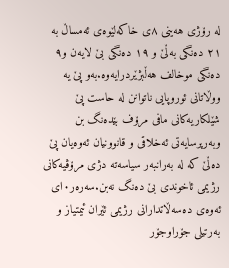له‌‌‌ رۆژی هه‌‌‌ینی ٨ی خاکه‌‌‌لێوه‌‌‌ی ئه‌‌‌مساڵ به‌‌‌ ٢١ ده‌‌‌نگی به‌‌‌ڵێ و ١٩ ده‌‌‌نگی بێ لایه‌‌‌ن و٩ ده‌‌‌نگی موخالف هه‌‌‌ڵبژێردرایه‌‌‌وه‌‌‌.به‌‌‌و پێ یه‌‌‌ ووڵاتانی ئوروپایی ناتوانن له‌‌‌ حاست پێ شێلکاریه‌‌‌کانی مافی مرۆف بێده‌‌‌نگ بن وبه‌‌‌رپرسایه‌‌‌تی ئه‌‌‌خلاقی و قانوونیان ئه‌‌‌وه‌‌‌یان پێ ده‌‌‌ڵێ که‌‌‌ له‌‌‌ به‌‌‌رانبه‌‌‌ر سیاسه‌‌‌ته‌‌‌ دژی مرۆڤیه‌‌‌کانی رژیمی ئاخوندی بێ ده‌‌‌نگ نه‌‌‌بن.سه‌‌‌ره‌‌‌ر٠ای ئه‌‌‌وه‌‌‌ی ده‌‌‌سه‌‌‌ڵاتدارانی رژیمی ئێران ئیمتیاز و به‌‌‌رتیلی جۆراوجۆر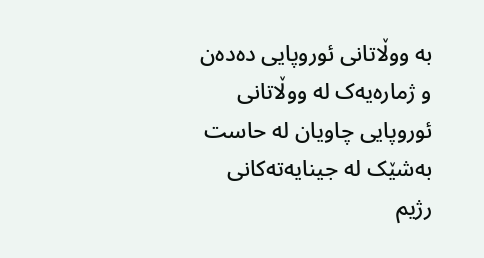به‌‌‌ ووڵاتانی ئوروپایی ده‌‌‌ده‌‌‌ن و ژماره‌‌‌یه‌‌‌ک له‌‌‌ ووڵاتانی ئوروپایی چاویان له‌‌‌ حاست به‌‌‌شێک له‌‌‌ جینایه‌‌‌ته‌‌‌کانی رژیم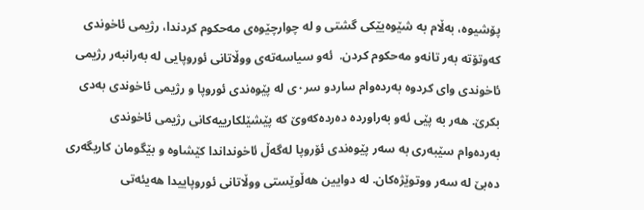پۆشیوه‌‌‌، به‌‌‌ڵام به‌‌‌ شێوه‌‌‌یێکی گشتی و له‌‌‌ چوارچێوه‌‌‌ی مه‌‌‌حکوم کردندا، رژیمی ئاخوندی که‌‌‌وتۆته‌‌‌ به‌‌‌ر تانه‌‌‌و مه‌‌‌حکوم کردن.  ئه‌‌‌و سیاسه‌‌‌ته‌‌‌ی ووڵاتانی ئوروپایی له‌‌‌ به‌‌‌رانبه‌‌‌ر رژیمی ئاخوندی وای کردوه‌‌‌ به‌‌‌رده‌‌‌وام ساردو سر٠ی له‌‌‌ پێوه‌‌‌ندی ئوروپا و رژیمی ئاخوندی به‌‌‌دی بکرێ. هه‌‌‌ر به‌‌‌ پێى ئه‌‌‌و به‌‌‌راورده‌‌‌ ده‌‌‌رده‌‌‌که‌‌‌وێ که‌‌‌ پێشێلکارییه‌‌‌کانی رژیمی ئاخوندی به‌‌‌رده‌‌‌وام سێبه‌‌‌ری به‌‌‌ سه‌‌‌ر پێوه‌‌‌ندی ئۆروپا له‌‌‌گه‌‌‌ڵ ئاخونداندا کێشاوه‌‌‌ و بێگومان کاریگه‌‌‌ری ده‌‌‌بێ له‌‌‌ سه‌‌‌ر ووتوێژه‌‌‌کان. له‌‌‌ دوایین هه‌‌‌ڵوێستی ووڵاتانی ئوروپاییدا هه‌‌‌یئه‌‌‌تی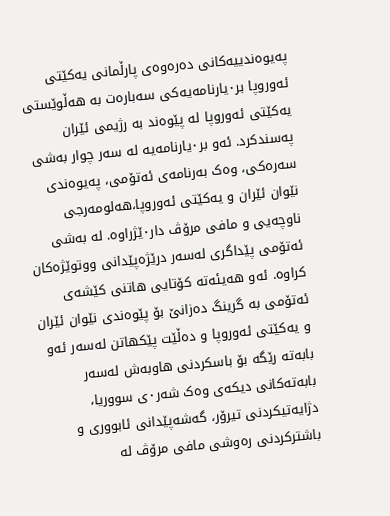په‌‌‌یوه‌‌‌ندییه‌‌‌کانى ده‌‌‌ره‌‌‌وه‌‌‌ى پارڵمانی یه‌‌‌کێتی ئه‌‌‌وروپا بر٠یارنامه‌‌‌یه‌‌‌کی سه‌‌‌باره‌‌‌ت به‌‌‌ هه‌‌‌ڵوێستی یه‌‌‌کێتی ئه‌‌‌وروپا له‌‌‌ پێوه‌‌‌ند به‌‌‌ رژیمی ئێران په‌‌‌سندکرد. ئه‌‌‌و بر٠یارنامه‌‌‌یه‌‌‌ له‌‌‌ سه‌‌‌ر چوار به‌‌‌شی سه‌‌‌ره‌‌‌کی، وه‌‌‌ک به‌‌‌رنامه‌‌‌ی ئه‌‌‌تۆمی، په‌‌‌یوه‌‌‌ندی نێوان ئێران و یه‌‌‌کێتی ئه‌‌‌وروپا،هه‌‌‌لومه‌‌‌رجی ناوچه‌‌‌یی و مافی مرۆڤ دار٠ێژراوه‌‌‌. له‌‌‌ به‌‌‌شی  ئه‌‌‌تۆمی پێداگری له‌‌‌سه‌‌‌ر درێژه‌‌‌پێدانی ووتوێژه‌‌‌کان کراوه‌‌‌. ئه‌‌‌و هه‌‌‌یئه‌‌‌ته‌‌‌ کۆتایی هاتنی کێشه‌‌‌ی ئه‌‌‌تۆمی به‌‌‌ گرینگ ده‌‌‌زانێ بۆ پێوه‌‌‌ندی نێوان ئێران و یه‌‌‌کێتی ئه‌‌‌وروپا و ده‌‌‌ڵێت پێکهاتن له‌‌‌سه‌‌‌ر ئه‌‌‌و بابه‌‌‌ته‌‌‌ رێگه‌‌‌ بۆ باسکردنی هاوبه‌‌‌ش له‌‌‌سه‌‌‌ر بابه‌‌‌ته‌‌‌کانی دیکه‌‌‌ی وه‌‌‌ک شه‌‌‌ر٠ی سووریا، دژایه‌‌‌تیکردنی تیرۆر، گه‌‌‌شه‌‌‌پێدانی ئابووری و باشترکردنی ره‌‌‌وشی مافی مرۆڤ له‌‌‌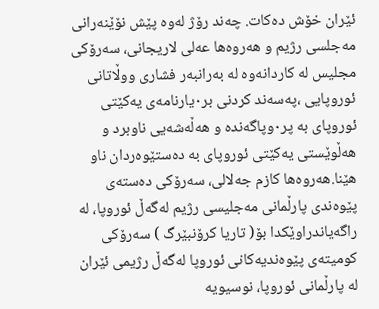ئێران خۆش ده‌‌‌کات. چه‌‌‌ند رۆژ له‌‌‌وه‌‌‌ پێش نۆێنه‌‌‌رانی مه‌‌‌جلسی رژیم و هه‌‌‌روه‌‌‌ها عه‌‌‌لی لاریجانی، سه‌‌‌رۆکی مجلیس له‌‌‌ کاردانه‌‌‌وه‌‌‌ له‌‌‌ به‌‌‌رانبه‌‌‌ر فشاری ووڵاتانی ئوروپایی ،په‌‌‌سه‌‌‌ند کردنی بر٠یارنامه‌‌‌ی یه‌‌‌کێتی ئوروپای به‌‌‌ پر٠وپاگه‌‌‌نده‌‌‌ و هه‌‌‌ڵه‌‌‌شه‌‌‌یی ناوبرد و هه‌‌‌ڵوێستی یه‌‌‌کێتی ئوروپای به‌‌‌ ده‌‌‌ستێوه‌‌‌ردان ناو هێنا.هه‌‌‌روه‌‌‌ها کازم جه‌‌‌لالی، سه‌‌‌رۆکی ده‌‌‌سته‌‌‌ی پێوه‌‌‌ندی پارڵمانی مه‌‌‌جلیسی رژیم له‌‌‌گه‌‌‌ڵ ئوروپا، له‌‌‌ راگه‌‌‌یاندراوێکدا بۆ( تاریا کرۆنبێرگ ) سه‌‌‌رۆکی کومیته‌‌‌ی پێوه‌‌‌ندیه‌‌‌کانی ئوروپا له‌‌‌گه‌‌‌ڵ رژیمی ئێران له‌‌‌ پارڵمانی ئوروپا، نوسیویه‌‌‌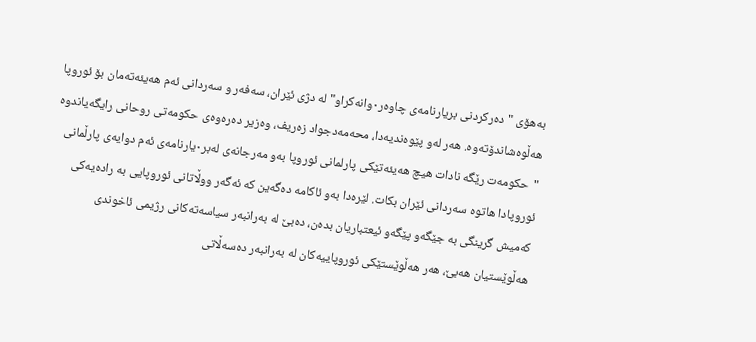به‌‌‌هۆی "ده‌‌‌رکردنی بریارنامه‌‌‌ی چاوه‌‌‌ر٠وانه‌‌‌کراو" له‌‌‌ دژی ئێران، سه‌‌‌فه‌‌‌ر و سه‌‌‌ردانی ئه‌‌‌م هه‌‌‌یئه‌‌‌ته‌‌‌مان بۆ ئوروپا هه‌‌‌ڵوه‌‌‌شاندۆته‌‌‌وه‌‌‌. هه‌‌‌ر له‌‌‌و پێوه‌‌‌ندیه‌‌‌دا، محه‌‌‌مه‌‌‌دجواد زه‌‌‌ریف، وه‌‌‌زیر ده‌‌‌ره‌‌‌وه‌‌‌ی حکومه‌‌‌تی روحانی رایگه‌‌‌یاندوه‌‌‌ "حکومه‌‌‌ت رێگه‌‌‌ نادات هیچ هه‌‌‌یئه‌‌‌تێکی پارلمانی ئوروپا به‌‌‌و مه‌‌‌رجانه‌‌‌ی له‌‌‌بر٠یارنامه‌‌‌ی ئه‌‌‌م دوایه‌‌‌ی پارڵمانی ئوروپادا هاتوه‌‌‌ سه‌‌‌ردانی ئێران بکات. لێره‌‌‌دا به‌‌‌و ئاکامه‌‌‌ ده‌‌‌گه‌‌‌ین که‌‌‌ ئه‌‌‌گه‌‌‌ر ووڵاتانی ئوروپایی به‌‌‌ راده‌‌‌یه‌‌‌کی که‌‌‌میش گرینگی به‌‌‌ جێگه‌‌‌و پێگه‌‌‌و ئیعتباریان بده‌‌‌ن، ده‌‌‌بێ له‌‌‌ به‌‌‌رانبه‌‌‌ر سیاسه‌‌‌ته‌‌‌کانی رژیمی ئاخوندی هه‌‌‌ڵوێستیان هه‌‌‌بێ، هه‌‌‌ر هه‌‌‌ڵوێستێکی ئوروپاییه‌‌‌کان له‌‌‌ به‌‌‌رانبه‌‌‌ر ده‌‌‌سه‌‌‌ڵاتی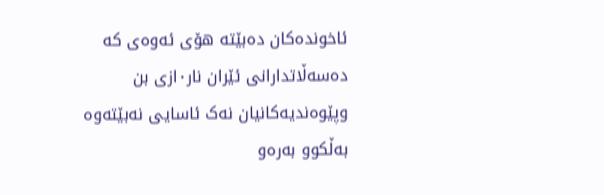ئاخونده‌‌‌کان ده‌‌‌بێته‌‌‌ هۆی ئه‌‌‌وه‌‌‌ی که‌‌‌ ده‌‌‌سه‌‌‌ڵاتدارانی ئێران نار٠ازی بن وپێوه‌‌‌ندیه‌‌‌کانیان نه‌‌‌ک ئاسایی نه‌‌‌بێته‌‌‌وه‌‌‌ به‌‌‌ڵکوو به‌‌‌ره‌‌‌و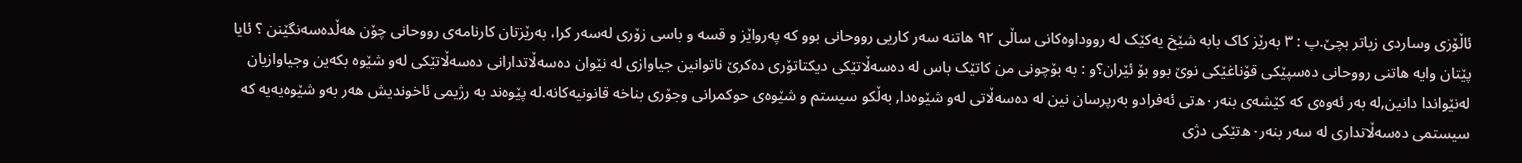ئاڵۆزی وساردی زیاتر بچێ.پ : ٣ به‌‌‌رێز کاک بابه‌‌‌ شێخ یه‌‌‌کێک له‌‌‌ رووداوه‌‌‌کانی ساڵی ٩٢ هاتنه‌‌‌ سه‌‌‌ر کاریی رووحانی بوو که‌‌‌ په‌‌‌رواێز و قسه‌‌‌ و باسی زۆری له‌‌‌سه‌‌‌ر کرا، به‌‌‌رێزتان کارنامه‌‌‌ی رووحانی چۆن هه‌‌‌ڵده‌‌‌سه‌‌‌نگێنن ؟ ئایا پێتان وایه‌‌‌ هاتنی رووحانی ده‌‌‌سپێکی قۆناغێکی نوێ بوو بۆ ئێران؟و : به‌‌‌ بۆچونی من کاتێک باس له‌‌‌ ده‌‌‌سه‌‌‌ڵاتێکی دیکتاتۆری ده‌‌‌کرێ ناتوانین جیاوازی له‌‌‌ نێوان ده‌‌‌سه‌‌‌ڵاتدارانی ده‌‌‌سه‌‌‌ڵاتێکی له‌‌‌و شێوه‌‌‌ بکه‌‌‌ین وجیاوازیان له‌‌‌نێواندا دانین,له‌‌‌ به‌‌‌ر ئه‌‌‌وه‌‌‌ی که‌‌‌ کێشه‌‌‌ی بنه‌‌‌ر٠ه‌‌‌تی ئه‌‌‌فرادو به‌‌‌رپرسان نین له‌‌‌ ده‌‌‌سه‌‌‌ڵاتی له‌‌‌و شێوه‌‌‌دا, به‌‌‌ڵکو سیستم و شێوه‌‌‌ی حوکمرانی وجۆری بناخه‌‌‌ قانونیه‌‌‌کانه‌‌‌.له‌‌‌ پێوه‌‌‌ند به‌‌‌ رژیمی ئاخوندیش هه‌‌‌ر به‌‌‌و شێوه‌‌‌یه‌‌‌یه‌‌‌ که‌‌‌ سیستمی ده‌‌‌سه‌‌‌ڵاتداری له‌‌‌ سه‌‌‌ر بنه‌‌‌ر٠ه‌‌‌تێکی دژی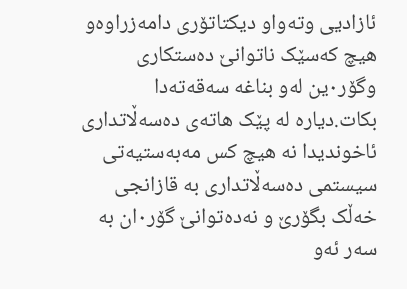ئازادیی وته‌‌‌واو دیکتاتۆری دامه‌‌‌زراوه‌‌‌و هیچ که‌‌‌سێک ناتوانێ ده‌‌‌ستکاری وگۆر٠ین له‌‌‌و بناغه‌‌‌ سه‌‌‌قه‌‌‌ته‌‌‌دا بکات.دیاره‌‌‌ له‌‌‌ پێک هاته‌‌‌ی ده‌‌‌سه‌‌‌ڵاتداری ئاخوندیدا نه‌‌‌ هیچ کس مه‌‌‌به‌‌‌ستیه‌‌‌تی سیستمی ده‌‌‌سه‌‌‌ڵاتداری به‌‌‌ قازانجی خه‌‌‌ڵک بگۆرێ و نه‌‌‌ده‌‌‌توانێ گۆر٠ان به‌‌‌ سه‌‌‌ر ئه‌‌‌و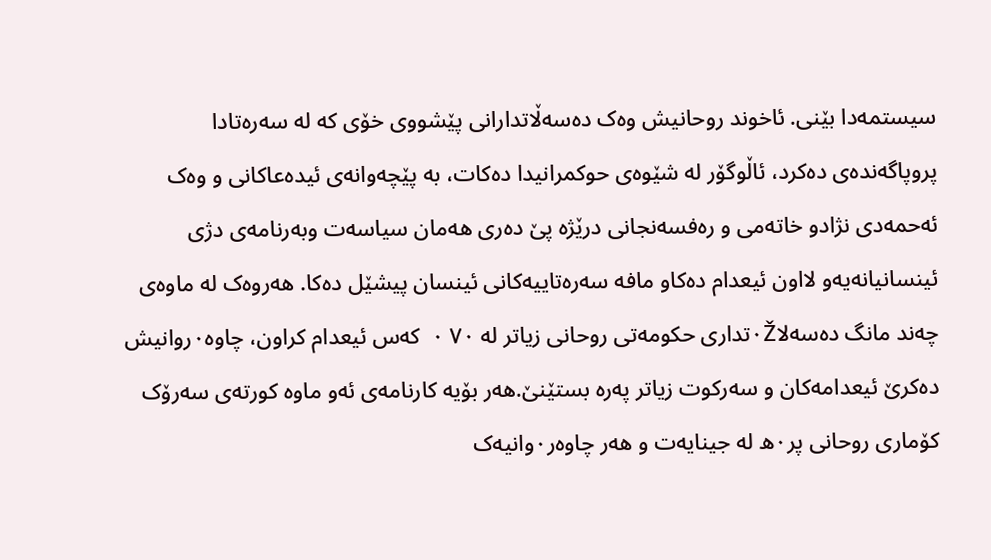سیستمه‌‌‌دا بێنی. ئاخوند روحانیش وه‌‌‌ک ده‌‌‌سه‌‌‌ڵاتدارانی پێشووی خۆی که‌‌‌ له‌‌‌ سه‌‌‌ره‌‌‌تادا پروپاگه‌‌‌نده‌‌‌ی ده‌‌‌کرد، ئاڵوگۆر له‌‌‌ شێوه‌‌‌ی حوکمرانیدا ده‌‌‌کات، به‌‌‌ پێچه‌‌‌وانه‌‌‌ی ئیده‌‌‌عاکانی و وه‌‌‌ک ئه‌‌‌حمه‌‌‌دی نژادو خاته‌‌‌می و ره‌‌‌فسه‌‌‌نجانی درێژه‌‌‌ پێ ده‌‌‌ری هه‌‌‌مان سیاسه‌‌‌ت وبه‌‌‌رنامه‌‌‌ی دژی ئینسانیانه‌‌‌یه‌‌‌و لااون ئیعدام ده‌‌‌کاو مافه‌‌‌ سه‌‌‌ره‌‌‌تاییه‌‌‌کانی ئینسان پیشێل ده‌‌‌کا. هه‌‌‌روه‌‌‌ک له‌‌‌ ماوه‌‌‌ی چه‌‌‌ند مانگ ده‌‌‌سه‌‌‌لا٠Žتداری حکومه‌‌‌تی روحانی زیاتر له‌‌‌ ٧٠ ٠  که‌‌‌س ئیعدام کراون، چاوه‌‌‌٠روانیش ده‌‌‌کرێ ئیعدامه‌‌‌کان و سه‌‌‌رکوت زیاتر په‌‌‌ره‌‌‌ بستێنێ.هه‌‌‌ر بۆیه‌‌‌ کارنامه‌‌‌ی ئه‌‌‌و ماوه‌‌‌ کورته‌‌‌ی سه‌‌‌رۆک کۆماری روحانی پر٠ه‌‌‌ له‌‌‌ جینایه‌‌‌ت و هه‌‌‌ر چاوه‌‌‌ر٠وانیه‌‌‌ک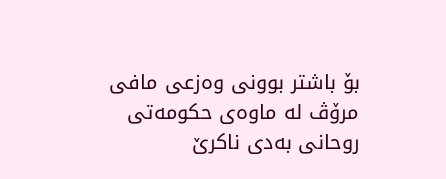بۆ باشتر بوونی وه‌‌‌زعی مافی مرۆڤ له‌‌‌ ماوه‌‌‌ی حکومه‌‌‌تی روحانی به‌‌‌دی ناکرێ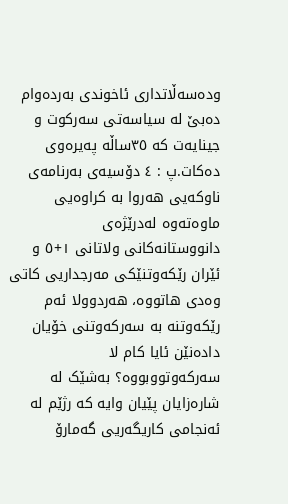وده‌‌‌سه‌‌‌ڵاتداری ئاخوندی به‌‌‌رده‌‌‌وام ده‌‌‌بێ له‌‌‌ سیاسه‌‌‌تی سه‌‌‌رکوت و جینایه‌‌‌ت که‌‌‌ ٣٥ساڵه‌‌‌ په‌‌‌یره‌‌‌وی ده‌‌‌کات.پ : ٤ دۆسیه‌‌‌ی به‌‌‌رنامه‌‌‌ی ناوکه‌‌‌یی هه‌‌‌روا به‌‌‌ کراوه‌‌‌یی ماوه‌‌‌ته‌‌‌وه‌‌‌ له‌‌‌درێژه‌‌‌ی دانووستانه‌‌‌کانی ولاتانی ١+٥ و ئێران رێکه‌‌‌وتنێکی مه‌‌‌رجداریی کاتی وه‌‌‌دی هاتووه‌‌‌، هه‌‌‌ردوولا ئه‌‌‌م رێکه‌‌‌وتنه‌‌‌ به‌‌‌ سه‌‌‌رکه‌‌‌وتنی خۆیان داده‌‌‌نێن ئایا کام لا سه‌‌‌رکه‌‌‌وتووبووه‌‌‌؟ به‌‌‌شێک له‌‌‌ شاره‌‌‌زایان پێیان وایه‌‌‌ که‌‌‌ رژێم له‌‌‌ ئه‌‌‌نجامی کاریگه‌‌‌ریی گه‌‌‌مارۆ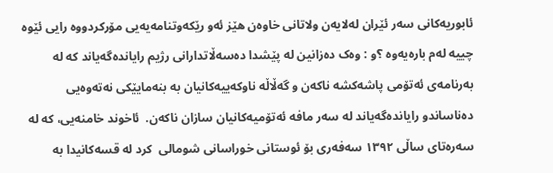ئابوریه‌‌‌کانی سه‌‌‌ر ئێران له‌‌‌لایه‌‌‌ن ولاتانی خاوه‌‌‌ن هێز ئه‌‌‌و رێکه‌‌‌وتنامه‌‌‌یه‌‌‌یی مۆرکردووه‌‌‌ رایی ئێوه‌‌‌ چییه‌‌‌ له‌‌‌م باره‌‌‌یه‌‌‌وه‌‌‌ ؟و : وه‌‌‌ک ده‌‌‌زانین له‌‌‌ پێشدا ده‌‌‌سه‌‌‌ڵاتدارانی رژیم رایانده‌‌‌گه‌‌‌یاند که‌‌‌ له‌‌‌ به‌‌‌رنامه‌‌‌ی ئه‌‌‌تۆمی پاشه‌‌‌کشه‌‌‌ ناکه‌‌‌ن و گه‌‌‌ڵاڵه‌‌‌ ناوکه‌‌‌ییه‌‌‌کانیان به‌‌‌ بنه‌‌‌مایێکی نه‌‌‌ته‌‌‌وه‌‌‌یی ده‌‌‌ناساندو رایانده‌‌‌گه‌‌‌یاند له‌‌‌ سه‌‌‌ر مافه‌‌‌ ئه‌‌‌تۆمیه‌‌‌کانیان سازان ناکه‌‌‌ن.  ئاخوند خامنه‌‌‌یی، که‌‌‌ له‌‌‌ سه‌‌‌ره‌‌‌تای ساڵی ١٣٩٢ سه‌‌‌فه‌‌‌ری بۆ ئوستانی خوراسانی شومالی  کرد له‌‌‌ قسه‌‌‌کانیدا به‌‌‌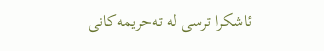ئاشکرا ترسی له‌‌‌ ته‌‌‌حریمه‌‌‌کانی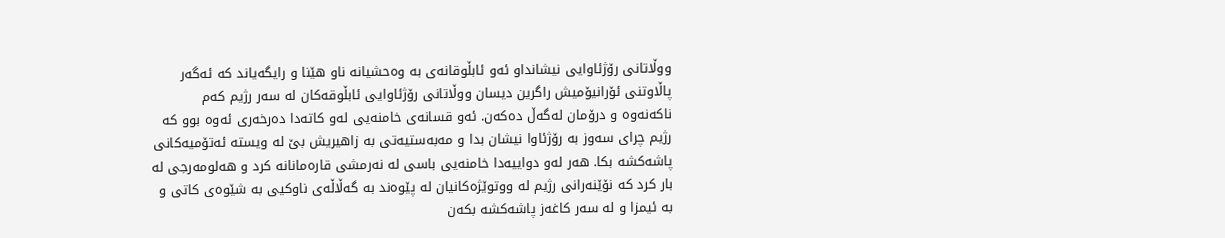ووڵاتانی رۆژئاوایی نیشانداو ئه‌‌‌و ئابڵوقانه‌‌‌ی به‌‌‌ وه‌‌‌حشیانه‌‌‌ ناو هێنا و رایگه‌‌‌یاند که‌‌‌ ئه‌‌‌گه‌‌‌ر پاڵاوتنی ئۆرانیۆمیش راگرین دیسان ووڵاتانی رۆژئاوایی ئابڵوقه‌‌‌کان له‌‌‌ سه‌‌‌ر رژیم که‌‌‌م ناکه‌‌‌نه‌‌‌وه‌‌‌ و درۆمان له‌‌‌گه‌‌‌ڵ ده‌‌‌که‌‌‌ن. ئه‌‌‌و قسانه‌‌‌ی خامنه‌‌‌یی له‌‌‌و کاته‌‌‌دا ده‌‌‌رخه‌‌‌ری ئه‌‌‌وه‌‌‌ بوو که‌‌‌ رژیم چرای سه‌‌‌وز به‌‌‌ رۆژئاوا نیشان بدا و مه‌‌‌به‌‌‌ستیه‌‌‌تی به‌‌‌ زاهیریش بێ له‌‌‌ ویسته‌‌‌ ئه‌‌‌تۆمیه‌‌‌کانی پاشه‌‌‌کشه‌‌‌ بکا. هه‌‌‌ر له‌‌‌و دواییه‌‌‌دا خامنه‌‌‌یی باسی له‌‌‌ نه‌‌‌رمشی قاره‌‌‌مانانه‌‌‌ کرد و هه‌‌‌لومه‌‌‌رجی له‌‌‌ بار کرد که‌‌‌ نۆێنه‌‌‌رانی رژیم له‌‌‌ ووتوێژه‌‌‌کانیان له‌‌‌ پێوه‌‌‌ند به‌‌‌ گه‌‌‌ڵاڵه‌‌‌ی ناوکیی به‌‌‌ شێوه‌‌‌ی کاتی و به‌‌‌ ئیمزا و له‌‌‌ سه‌‌‌ر کاغه‌‌‌ز پاشه‌‌‌کشه‌‌‌ بکه‌‌‌ن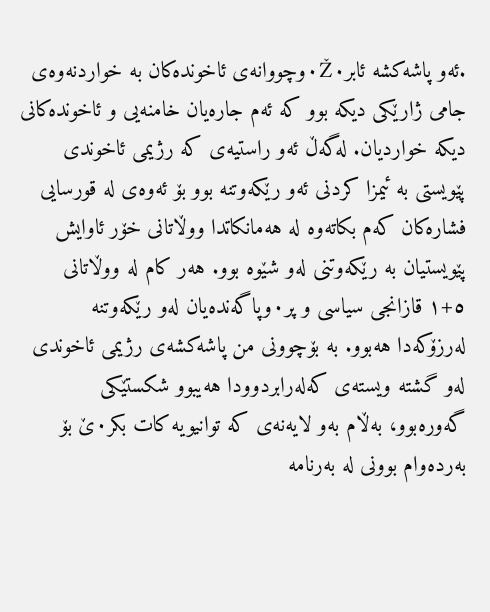.ئه‌‌‌و پاشه‌‌‌کشه‌‌‌ ئابر٠Ž٠وچووانه‌‌‌ی ئاخونده‌‌‌کان به‌‌‌ خواردنه‌‌‌وه‌‌‌ی جامی ژارێکی دیکه‌‌‌ بوو که‌‌‌ ئه‌‌‌م جاره‌‌‌یان خامنه‌‌‌یی و ئاخونده‌‌‌کانی دیکه‌‌‌ خواردیان. له‌‌‌گه‌‌‌ڵ ئه‌‌‌و راستیه‌‌‌ی که‌‌‌ رژیمی ئاخوندی پێویستی به‌‌‌ ئیمزا کردنی ئه‌‌‌و رێکه‌‌‌وتنه‌‌‌ بوو بۆ ئه‌‌‌وه‌‌‌ی له‌‌‌ قورسایی فشاره‌‌‌کان که‌‌‌م بکاته‌‌‌وه‌‌‌ له‌‌‌ هه‌‌‌مانکاتدا ووڵاتانی خۆر ئاوایش پێویستیان به‌‌‌ رێکه‌‌‌وتنی له‌‌‌و شێوه‌‌‌ بوو. هه‌‌‌ر کام له‌‌‌ ووڵاتانی ٥+١ قازانجی سیاسی و پر٠وپاگه‌‌‌نده‌‌‌یان له‌‌‌و رێکه‌‌‌وتنه‌‌‌ له‌‌‌رزۆکه‌‌‌دا هه‌‌‌بوو. به‌‌‌ بۆچوونی من پاشه‌‌‌کشه‌‌‌ی رژیمی ئاخوندی له‌‌‌و گشته‌‌‌ ویسته‌‌‌ی که‌‌‌له‌‌‌رابردوودا هه‌‌‌یبوو شکستێکی گه‌‌‌وره‌‌‌بوو، به‌‌‌ڵام به‌‌‌و لایه‌‌‌نه‌‌‌ی که‌‌‌ توانیویه‌‌‌ کات بکر٠ێ بۆ به‌‌‌رده‌‌‌وام بوونی له‌‌‌ به‌‌‌رنامه‌‌‌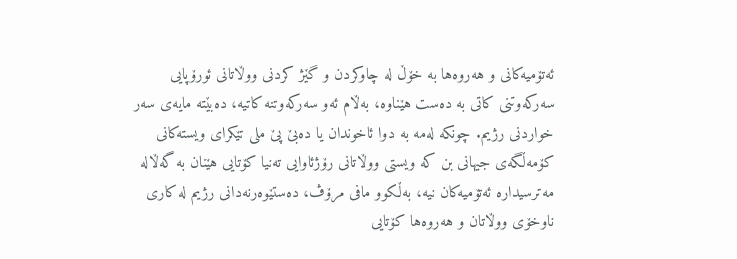ئه‌‌‌تۆمیه‌‌‌کانی و هه‌‌‌روه‌‌‌ها به‌‌‌ خۆڵ له‌‌‌ چاوکردن و گێژ کردنی ووڵاتانی ئورۆپایی سه‌‌‌رکه‌‌‌وتنی کاتی به‌‌‌ ده‌‌‌ست هێناوه‌‌‌، به‌‌‌ڵام ئه‌‌‌و سه‌‌‌رکه‌‌‌وتنه‌‌‌ کاتیه‌‌‌، ده‌‌‌بێته‌‌‌ مایه‌‌‌ی سه‌‌‌ر خواردنی رژیم. چونکه‌‌‌ له‌‌‌مه‌‌‌ به‌‌‌ دوا ئاخوندان یا ده‌‌‌بێ پێ ملی تێکرای ویسته‌‌‌کانی کۆمه‌‌‌ڵگه‌‌‌ی جیهانی بن که‌‌‌ ویستی ووڵاتانی رۆژئاوایی ته‌‌‌نیا کۆتایی هێنان به‌‌‌ گه‌‌‌ڵاله‌‌‌ مه‌‌‌ترسیداره‌‌‌ ئه‌‌‌تۆمیه‌‌‌کان نیه‌‌‌، به‌‌‌ڵکوو مافی مرۆڤ، ده‌‌‌ستێوه‌‌‌رنه‌‌‌دانی رژیم له‌‌‌ کاری ناوخۆی ووڵاتان و هه‌‌‌روه‌‌‌ها کۆتایی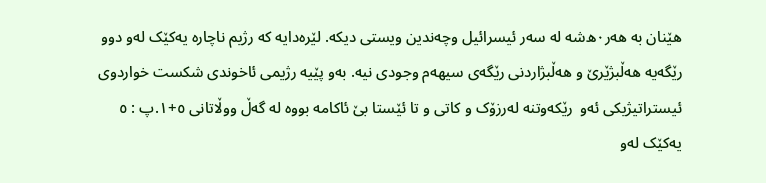هێنان به‌‌‌ هه‌‌‌ر٠ه‌‌‌شه‌‌‌ له‌‌‌ سه‌‌‌ر ئیسرائیل وچه‌‌‌ندین ویستی دیکه‌‌‌. لێره‌‌‌دایه‌‌‌ که‌‌‌ رژیم ناچاره‌‌‌ یه‌‌‌کێک له‌‌‌و دوو رێگه‌‌‌یه‌‌‌ هه‌‌‌ڵبژێرێ و هه‌‌‌ڵبژاردنی رێگه‌‌‌ی سیهه‌‌‌م وجودی نیه‌‌‌. به‌‌‌و پێیه‌‌‌ رژیمی ئاخوندی شکست خواردوی ئیستراتیژیکی ئه‌‌‌و  رێکه‌‌‌وتنه‌‌‌ له‌‌‌رزۆک و کاتی و تا ئێستا بێ ئاکامه‌‌‌ بووه‌‌‌ له‌‌‌ گه‌‌‌ڵ ووڵاتانی ٥+١.پ : ٥ یه‌‌‌کێک له‌‌‌و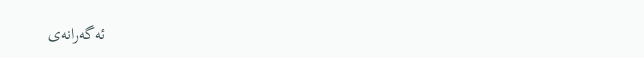ئه‌‌‌گه‌‌‌رانه‌‌‌ی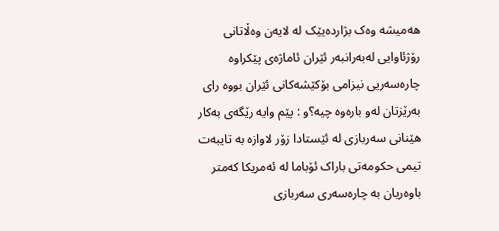هه‌‌‌میشه‌‌‌ وه‌‌‌ک بژارده‌‌‌یێک له‌‌‌ لایه‌‌‌ن وه‌‌‌ڵاتانی رۆژئاوایی له‌‌‌به‌‌‌رانبه‌‌‌ر ئێران ئاماژه‌‌‌ی پێکراوه‌‌‌ چاره‌‌‌سه‌‌‌ریی نیزامی بۆکێشه‌‌‌کانی ئێران بووه‌‌‌ رای به‌‌‌رێزتان له‌‌‌و باره‌‌‌وه‌‌‌ چیه‌‌‌؟و : پێم وایه‌‌‌ رێگه‌‌‌ی به‌‌‌کار هێنانی سه‌‌‌ربازی له‌‌‌ ئێستادا زۆر لاوازه‌‌‌ به‌‌‌ تایبه‌‌‌ت تیمی حکومه‌‌‌تی باراک ئۆباما له‌‌‌ ئه‌‌‌مریکا که‌‌‌متر باوه‌‌‌ریان به‌‌‌ چاره‌‌‌سه‌‌‌ری سه‌‌‌ربازی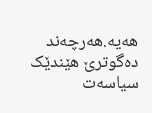هه‌‌‌یه‌‌‌.هه‌‌‌رچه‌‌‌ند ده‌‌‌گوترێ هێندێک سیاسه‌‌‌ت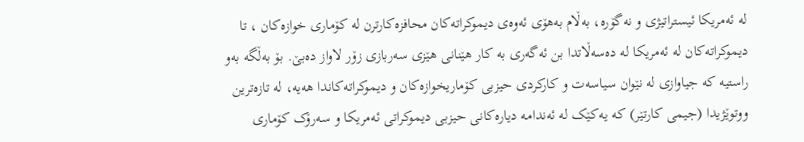له‌‌‌ ئه‌‌‌مریکا ئیستراتیژی و نه‌‌‌گۆره‌‌‌، به‌‌‌ڵام به‌‌‌هۆی ئه‌‌‌وه‌‌‌ی دیموکراته‌‌‌کان محافزه‌‌‌کارترن له‌‌‌ کۆماری خوازه‌‌‌کان ، تا دیموکراته‌‌‌کان له‌‌‌ ئه‌‌‌مریکا له‌‌‌ ده‌‌‌سه‌‌‌ڵاتدا بن ئه‌‌‌گه‌‌‌ری به‌‌‌ کار هێنانی هێزی سه‌‌‌ربازی زۆر لاواز ده‌‌‌بێ. بۆ به‌‌‌ڵگه‌‌‌ به‌‌‌و راستیه‌‌‌ که‌‌‌ جیاوازی له‌‌‌ نێوان سیاسه‌‌‌ت و کارکردی حیزبی کۆماریخوازه‌‌‌کان و دیموکراته‌‌‌کاندا هه‌‌‌یه‌‌‌، له‌‌‌ تازه‌‌‌ترین ووتوێژیدا (جیمی کارتێر) که‌‌‌ یه‌‌‌کێک له‌‌‌ ئه‌‌‌ندامه‌‌‌ دیاره‌‌‌کانی حیزبی دیموکراتی ئه‌‌‌مریکا و سه‌‌‌رۆک کۆماری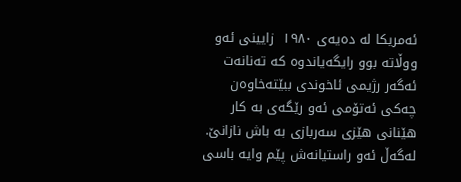ئه‌‌‌مریکا له‌‌‌ ده‌‌‌یه‌‌‌ی ١٩٨٠  زایینی ئه‌‌‌و ووڵاته‌‌‌ بوو رایگه‌‌‌یاندوه‌‌‌ که‌‌‌ ته‌‌‌نانه‌‌‌ت ئه‌‌‌گه‌‌‌ر رژیمی ئاخوندی ببێته‌‌‌خاوه‌‌‌ن چه‌‌‌کی ئه‌‌‌تۆمی ئه‌‌‌و رێگه‌‌‌ی به‌‌‌ کار هێنانی هێزی سه‌‌‌ربازی به‌‌‌ باش نازانێ. له‌‌‌گه‌‌‌ڵ ئه‌‌‌و راستیانه‌‌‌ش پێم وایه‌‌‌ باسی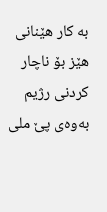به‌‌‌ کار هێنانی هێز بۆ ناچار کردنی رژیم به‌‌‌وه‌‌‌ی پێ ملی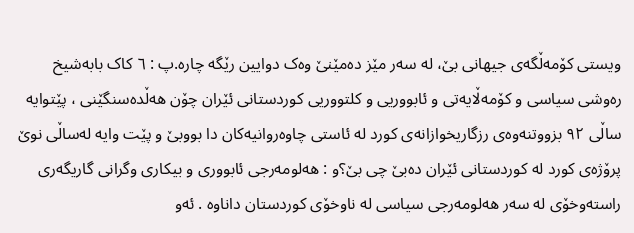ویستی کۆمه‌‌‌ڵگه‌‌‌ی جیهانی بێ، له‌‌‌ سه‌‌‌ر مێز ده‌‌‌مێنێ وه‌‌‌ک دوایین رێگه‌‌‌ چاره‌‌‌.پ : ٦ کاک بابه‌‌‌شیخ ره‌‌‌وشی سیاسی و کۆمه‌‌‌ڵایه‌‌‌تی و ئابووریی و کلتووریی کوردستانی ئێران چۆن هه‌‌‌ڵده‌‌‌سنگێنی ، پێتوایه‌‌‌ ساڵی ٩٢ بزووتنه‌‌‌وه‌‌‌ی رزگاریخوازانه‌‌‌ی کورد له‌‌‌ ئاستی چاوه‌‌‌روانیه‌‌‌کان دا بووبێ و پێت وایه‌‌‌ له‌‌‌ساڵی نوێ پرۆژه‌‌‌ی کورد له‌‌‌ کوردستانی ئێران ده‌‌‌بێ چی بێ؟و : هه‌‌‌لومه‌‌‌رجی ئابووری و بیکاری وگرانی گاریگه‌‌‌ری راسته‌‌‌وخۆی له‌‌‌ سه‌‌‌ر هه‌‌‌لومه‌‌‌رجی سیاسی له‌‌‌ ناوخۆی کوردستان داناوه‌‌‌ . ئه‌‌‌و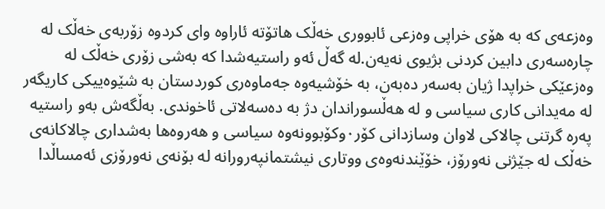وه‌‌‌زعه‌‌‌ی که‌‌‌ به‌‌‌ هۆی خراپی وه‌‌‌زعی ئابووری خه‌‌‌ڵک هاتۆته‌‌‌ ئاراوه‌‌‌ وای کردوه‌‌‌ زۆربه‌‌‌ی خه‌‌‌ڵک له‌‌‌ چاره‌‌‌سه‌‌‌ری دابین کردنی بژیوی نه‌‌‌یه‌‌‌ن.له‌‌‌ گه‌‌‌ڵ ئه‌‌‌و راستیه‌‌‌شدا که‌‌‌ به‌‌‌شی زۆری خه‌‌‌ڵک له‌‌‌ وه‌‌‌زعێکی خراپدا ژیان به‌‌‌سه‌‌‌ر ده‌‌‌به‌‌‌ن، به‌‌‌ خۆشیه‌‌‌وه‌‌‌ جه‌‌‌ماوه‌‌‌ری کوردستان به‌‌‌ شێوه‌‌‌ییکی کاریگه‌‌‌ر له‌‌‌ مه‌‌‌یدانی کاری سیاسی و له‌‌‌ هه‌‌‌ڵسوراندان دژ به‌‌‌ ده‌‌‌سه‌‌‌لاتی ئاخوندی. به‌‌‌ڵگه‌‌‌ش به‌‌‌و راستیه‌‌‌ په‌‌‌ره‌‌‌ گرتنی چالاکی لاوان وسازدانی کۆر٠وکۆبوونه‌‌‌وه‌‌‌ سیاسی و هه‌‌‌روه‌‌‌ها به‌‌‌شداری چالاکانه‌‌‌ی خه‌‌‌ڵک له‌‌‌ جێژنی نه‌‌‌ورۆز، خۆێندنه‌‌‌وه‌‌‌ی ووتاری نیشتمانپه‌‌‌رورانه‌‌‌ له‌‌‌ بۆنه‌‌‌ی نه‌‌‌ورۆزی ئه‌‌‌مساڵدا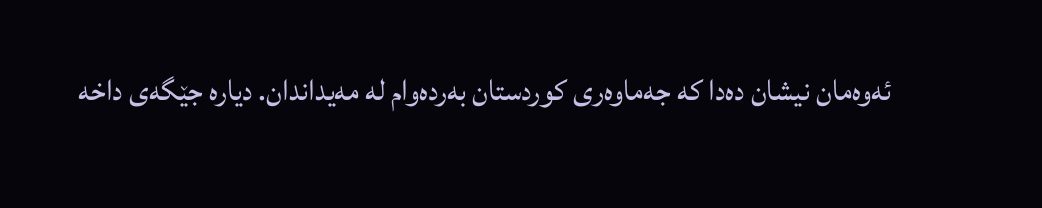ئه‌‌‌وه‌‌‌مان نیشان ده‌‌‌دا که‌‌‌ جه‌‌‌ماوه‌‌‌ری کوردستان به‌‌‌رده‌‌‌وام له‌‌‌ مه‌‌‌یداندان. دیاره‌‌‌ جێگه‌‌‌ی داخه‌‌‌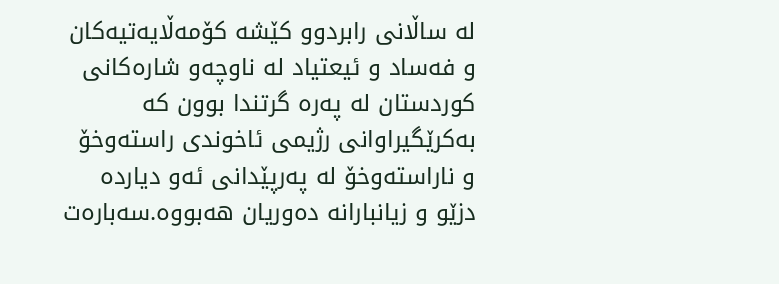له‌‌‌ ساڵانی رابردوو کێشه‌‌‌ کۆمه‌‌‌ڵایه‌‌‌تیه‌‌‌کان و فه‌‌‌ساد و ئیعتیاد له‌‌‌ ناوچه‌‌‌و شاره‌‌‌کانی کوردستان له‌‌‌ په‌‌‌ره‌‌‌ گرتندا بوون که‌‌‌ به‌‌‌کرێگیراوانی رژیمی ئاخوندی راسته‌‌‌وخۆ و ناراسته‌‌‌وخۆ له‌‌‌ په‌‌‌رپێدانی ئه‌‌‌و دیارده‌‌‌ دزێو و زیانبارانه‌‌‌ ده‌‌‌وریان هه‌‌‌بووه‌‌‌.سه‌‌‌باره‌‌‌ت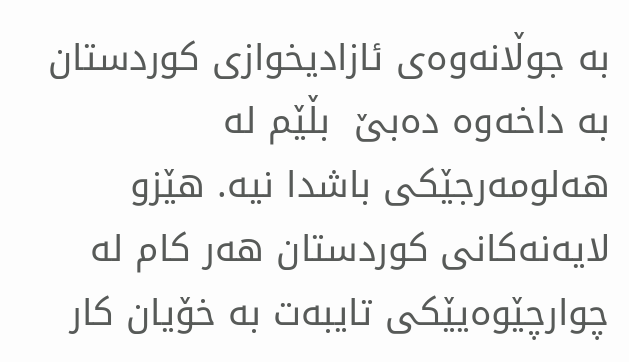به‌‌‌ جوڵانه‌‌‌وه‌‌‌ی ئازادیخوازی کوردستان  به‌‌‌ داخه‌‌‌وه‌‌‌ ده‌‌‌بێ  بڵێم له‌‌‌ هه‌‌‌لومه‌‌‌رجێکی باشدا نیه‌‌‌. هێزو لایه‌‌‌نه‌‌‌کانی کوردستان هه‌‌‌ر کام له‌‌‌ چوارچێوه‌‌‌یێکی تایبه‌‌‌ت به‌‌‌ خۆیان کار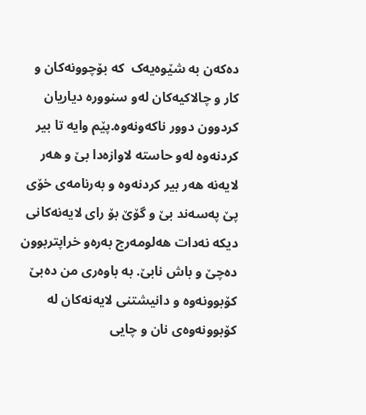ده‌‌‌که‌‌‌ن به‌‌‌ شێوه‌‌‌یه‌‌‌ک  که‌‌‌ بۆچوونه‌‌‌کان و کار و چالاکیه‌‌‌کان له‌‌‌و سنووره‌‌‌ دیاریان کردوون دوور ناکه‌‌‌ونه‌‌‌وه‌‌‌.پێم وایه‌‌‌ تا بیر کردنه‌‌‌وه‌‌‌ له‌‌‌و حاسته‌‌‌ لاوازه‌‌‌دا بێ و هه‌‌‌ر لایه‌‌‌نه‌‌‌ هه‌‌‌ر بیر کردنه‌‌‌وه‌‌‌ و به‌‌‌رنامه‌‌‌ی خۆی پێ په‌‌‌سه‌‌‌ند بێ و گۆێ بۆ رای لایه‌‌‌نه‌‌‌کانی دیکه‌‌‌ نه‌‌‌دات هه‌‌‌لومه‌‌‌رج به‌‌‌ره‌‌‌و خراپتربوون ده‌‌‌چێ و باش نابێ. به‌‌‌ باوه‌‌‌ری من ده‌‌‌بێ کۆبوونه‌‌‌وه‌‌‌ و دانیشتنی لایه‌‌‌نه‌‌‌کان له‌‌‌ کۆبوونه‌‌‌وه‌‌‌ی نان و چایی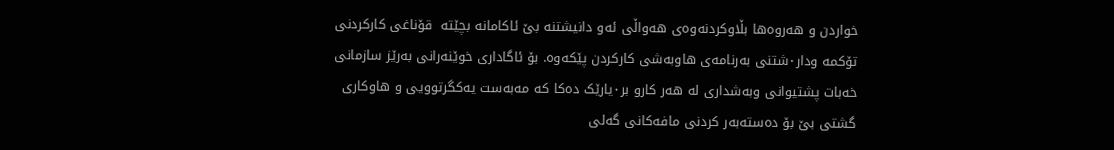خواردن و هه‌‌‌روه‌‌‌ها بڵاوکردنه‌‌‌وه‌‌‌ی هه‌‌‌واڵی ئه‌‌‌و دانیشتنه‌‌‌ بێ ئاکامانه‌‌‌ بچێته‌‌‌  قۆناغی کارکردنی تۆکمه‌‌‌ ودار٠شتنی به‌‌‌رنامه‌‌‌ی هاوبه‌‌‌شی کارکردن پێکه‌‌‌وه‌‌‌. بۆ ئاگاداری خوێنه‌‌‌رانی به‌‌‌رێز سازمانی خه‌‌‌بات پشتیوانی وبه‌‌‌شداری له‌‌‌ هه‌‌‌ر کارو بر٠یارێک ده‌‌‌کا که‌‌‌ مه‌‌‌به‌‌‌ست یه‌‌‌کگرتوویی و هاوکاری گشتی بێ بۆ ده‌‌‌سته‌‌‌به‌‌‌ر کردنی مافه‌‌‌کانی گه‌‌‌لی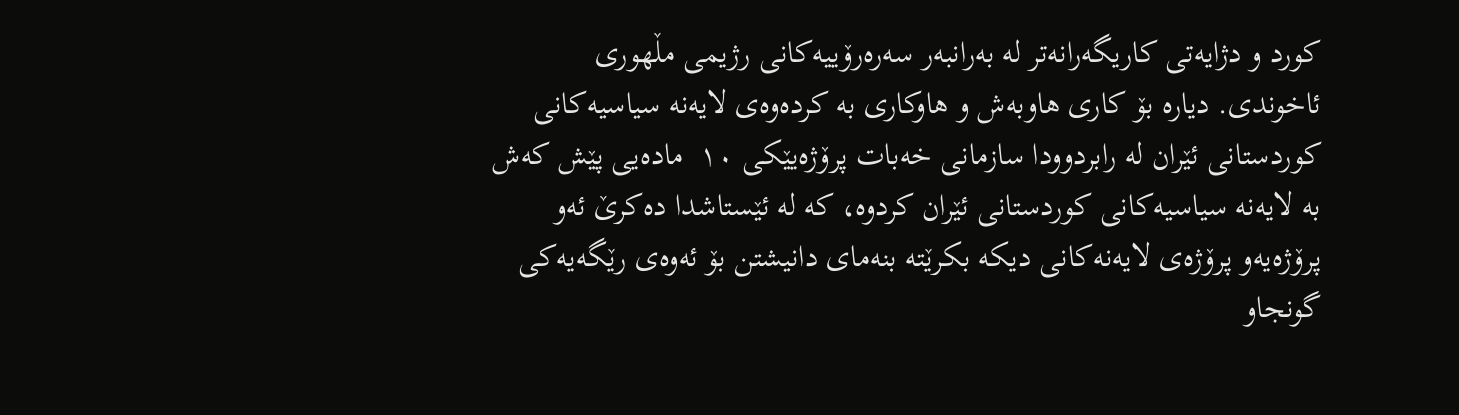کورد و دژایه‌‌‌تی کاریگه‌‌‌رانه‌‌‌تر له‌‌‌ به‌‌‌رانبه‌‌‌ر سه‌‌‌ره‌‌‌رۆییه‌‌‌کانی رژیمی مڵهوری ئاخوندی. دیاره‌‌‌ بۆ کاری هاوبه‌‌‌ش و هاوکاری به‌‌‌ کرده‌‌‌وه‌‌‌ی لایه‌‌‌نه‌‌‌ سیاسیه‌‌‌کانی کوردستانی ئێران له‌‌‌ رابردوودا سازمانی خه‌‌‌بات پرۆژه‌‌‌یێکی ١٠  ماده‌‌‌یی پێش که‌‌‌ش به‌‌‌ لایه‌‌‌نه‌‌‌ سیاسیه‌‌‌کانی کوردستانی ئێران کردوه‌‌‌، که‌‌‌ له‌‌‌ ئێستاشدا ده‌‌‌کرێ ئه‌‌‌و پرۆژه‌‌‌یه‌‌‌و پرۆژه‌‌‌ی لایه‌‌‌نه‌‌‌کانی دیکه‌‌‌ بکرێته‌‌‌ بنه‌‌‌مای دانیشتن بۆ ئه‌‌‌وه‌‌‌ی رێگه‌‌‌یه‌‌‌کی گونجاو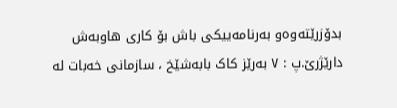بدۆزرێته‌‌‌وه‌‌‌و به‌‌‌رنامه‌‌‌ییکی باش بۆ کاری هاوبه‌‌‌ش دارێژرێ.پ : ٧ به‌‌‌رێز کاک بابه‌‌‌شێخ ، سازمانی خه‌‌‌بات له‌‌‌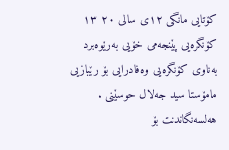کۆتایی مانگی ١٢ی سالی ٢٠ ١٣ کۆنگره‌‌‌یی پێنجه‌‌‌می خۆیی به‌‌‌رێوه‌‌‌برد به‌‌‌ناوی کۆنگره‌‌‌یی وه‌‌‌فادرایی بۆ رێبازیی مامۆستا سید جه‌‌‌لال حوسێنی . هه‌‌‌لسه‌‌‌نگاندنت بۆ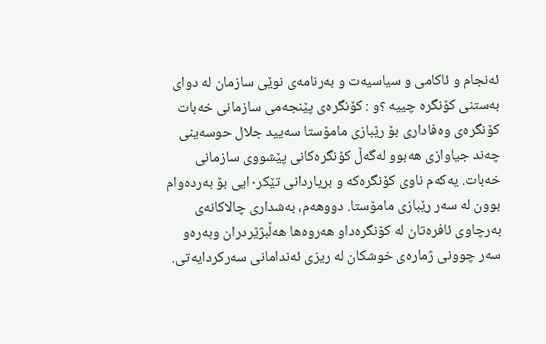ئه‌‌‌نجام و ئاکامی و سیاسیه‌‌‌ت و به‌‌‌رنامه‌‌‌ی نوێی سازمان له‌‌‌ دوای به‌‌‌ستنی کۆنگره‌‌‌ چییه‌‌‌ ؟و : کۆنگره‌‌‌ی پێنجه‌‌‌می سازمانی خه‌‌‌بات کۆنگره‌‌‌ی وه‌‌‌فاداری بۆ رێبازی مامۆستا سه‌‌‌یید جلال حوسه‌‌‌ینی چه‌‌‌ند جیاوازی هه‌‌‌بوو له‌‌‌گه‌‌‌ڵ کۆنگره‌‌‌کانی پێشووی سازمانی خه‌‌‌بات. یه‌‌‌که‌‌‌م ناوی کۆنگره‌‌‌که‌‌‌ و بریاردانی تێکر٠ایی بۆ به‌‌‌رده‌‌‌وام بوون له‌‌‌ سه‌‌‌ر رێبازی مامۆستا. دووهه‌‌‌م، به‌‌‌شداری چالاکانه‌‌‌ی به‌‌‌رچاوی ئافره‌‌‌تان له‌‌‌ کۆنگره‌‌‌داو هه‌‌‌روه‌‌‌ها هه‌‌‌ڵبژێردران وبه‌‌‌ره‌‌‌و سه‌‌‌ر چوونی ژماره‌‌‌ی خوشکان له‌‌‌ ریزى ئه‌‌‌ندامانی سه‌‌‌رکردایه‌‌‌تی.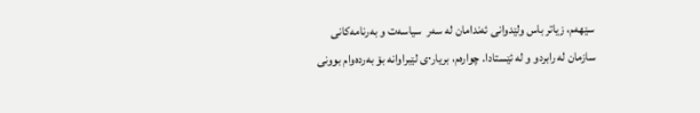سێهه‌‌‌م، زیاتر باس ولێدوانی ئه‌‌‌ندامان له‌‌‌ سه‌‌‌ر  سیاسه‌‌‌ت و به‌‌‌رنامه‌‌‌کانی سازمان له‌‌‌ رابردو و له‌‌‌ ئێستادا. چواره‌‌‌م، بریار٠ی لێبراوانه‌‌‌ بۆ به‌‌‌رده‌‌‌وام بوونی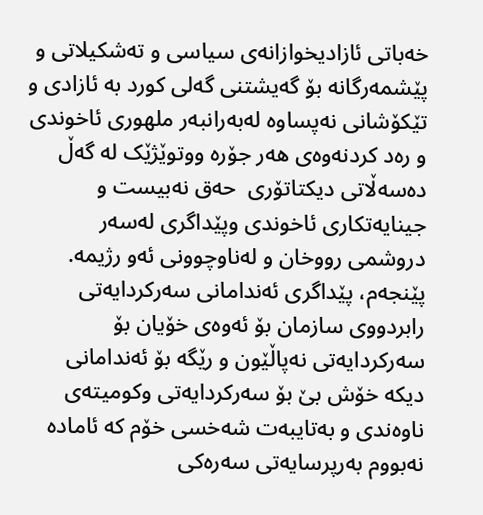خه‌‌‌باتی ئازادیخوازانه‌‌‌ی سیاسی و ته‌‌‌شکیلاتی و پێشمه‌‌‌رگانه‌‌‌ بۆ گه‌‌‌یشتنی گه‌‌‌لی کورد به‌‌‌ ئازادی و تێکۆشانی نه‌‌‌پساوه‌‌‌ له‌‌‌به‌‌‌رانبه‌‌‌ر ملهوری ئاخوندی و ره‌‌‌د کردنه‌‌‌وه‌‌‌ی هه‌‌‌ر جۆره‌‌‌ ووتوێژێک له‌‌‌ گه‌‌‌ڵ ده‌‌‌سه‌‌‌ڵاتی دیکتاتۆری  حه‌‌‌ق نه‌‌‌بیست و جینایه‌‌‌تکاری ئاخوندی وپێداگری له‌‌‌سه‌‌‌ر دروشمی رووخان و له‌‌‌ناوچوونی ئه‌‌‌و رژیمه‌‌‌. پێنجه‌‌‌م، پێداگری ئه‌‌‌ندامانی سه‌‌‌رکردایه‌‌‌تی رابردووی سازمان بۆ ئه‌‌‌وه‌‌‌ی خۆیان بۆ سه‌‌‌رکردایه‌‌‌تی نه‌‌‌پاڵێون و رێگه‌‌‌ بۆ ئه‌‌‌ندامانی دیکه‌‌‌ خۆش بێ بۆ سه‌‌‌رکردایه‌‌‌تی وکومیته‌‌‌ی ناوه‌‌‌ندی و به‌‌‌تایبه‌‌‌ت شه‌‌‌خسی خۆم که‌‌‌ ئاماده‌‌‌ نه‌‌‌بووم به‌‌‌رپرسایه‌‌‌تی سه‌‌‌ره‌‌‌کی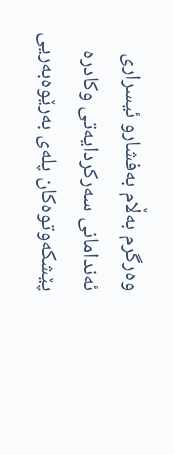وه‌‌‌رگرم به‌‌‌ڵام به‌‌‌فشارو ئیسراری ئه‌‌‌ندامانی سه‌‌‌رکردایه‌‌‌تی وکادره‌‌‌ پێشکه‌‌‌وتوه‌‌‌کان پله‌‌‌ی به‌‌‌رێوه‌‌‌به‌‌‌ریی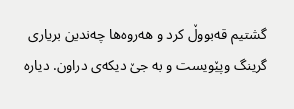گشتیم قه‌‌‌بووڵ کرد و هه‌‌‌روه‌‌‌ها چه‌‌‌ندین بریاری گرینگ وپێویست و به‌‌‌ جێ دیکه‌‌‌ی دراون. دیاره‌‌‌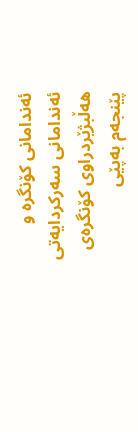ئه‌‌‌ندامانی کۆنگره‌‌‌ و ئه‌‌‌ندامانی سه‌‌‌رکردایه‌‌‌تی هه‌‌‌ڵبژێردراوی کۆنگره‌‌‌ی پێنجه‌‌‌م به‌‌‌پێى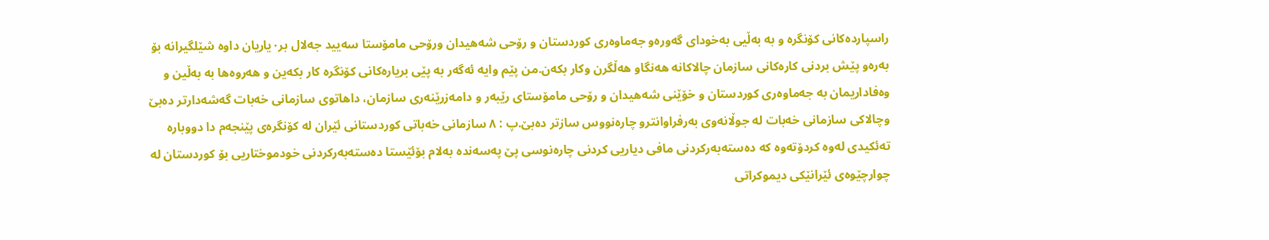راسپارده‌‌‌کانی کۆنگره‌‌‌ و به‌‌‌ به‌‌‌ڵیی به‌‌‌خودای گه‌‌‌وره‌‌‌و جه‌‌‌ماوه‌‌‌ری کوردستان و رۆحی شه‌‌‌هیدان ورۆحی مامۆستا سه‌‌‌یید جه‌‌‌لال بر٠یاریان داوه‌‌‌ شێلگیرانه‌‌‌ بۆ به‌‌‌ره‌‌‌و پێش بردنی کاره‌‌‌کانی سازمان چالاکانه‌‌‌ هه‌‌‌نگاو هه‌‌‌ڵگرن وکار بکه‌‌‌ن.من پێم وایه‌‌‌ ئه‌‌‌گه‌‌‌ر به‌‌‌ پێى بریاره‌‌‌کانی کۆنگره‌‌‌ کار بکه‌‌‌ین و هه‌‌‌روه‌‌‌ها به‌‌‌ به‌‌‌ڵین و وه‌‌‌فاداریمان به‌‌‌ جه‌‌‌ماوه‌‌‌ری کوردستان و خۆێنی شه‌‌‌هیدان و رۆحی مامۆستای رێبه‌‌‌ر و دامه‌‌‌زرێنه‌‌‌ری سازمان، داهاتوی سازمانی خه‌‌‌بات گه‌‌‌شه‌‌‌دارتر ده‌‌‌بێ وچالاکی سازمانی خه‌‌‌بات له‌‌‌ جوڵانه‌‌‌وی به‌‌‌رفراوانترو چاره‌‌‌نووس سازتر ده‌‌‌بێ.پ : ٨ سازمانی خه‌‌‌باتی کوردستانی ئێران له‌‌‌ کۆنگره‌‌‌ی پێنجه‌‌‌م دا دووباره‌‌‌ ته‌‌‌ئکیدی له‌‌‌وه‌‌‌ کردۆته‌‌‌وه‌‌‌ که‌‌‌ ده‌‌‌سته‌‌‌به‌‌‌رکردنی مافی دیاریی کردنی چاره‌‌‌نوسی پێ په‌‌‌سه‌‌‌نده‌‌‌ به‌‌‌لام بۆئێستا ده‌‌‌سته‌‌‌به‌‌‌رکردنی خودموختاریی بۆ کوردستان له‌‌‌ چوارچێوه‌‌‌ی ئێرانێکی دیموکراتی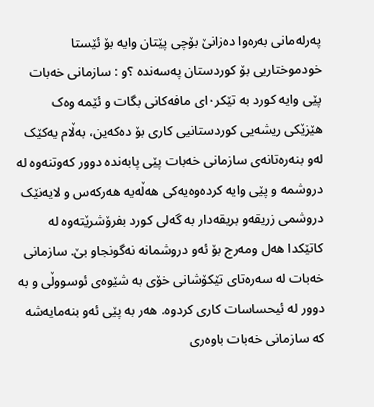په‌‌‌رله‌‌‌مانی به‌‌‌ره‌‌‌وا ده‌‌‌زانێ‌ بۆچی پێتان وایه‌‌‌ بۆ ئێستا خودموختاریی بۆ کوردستان په‌‌‌سه‌‌‌نده‌‌‌ ؟و : سازمانی خه‌‌‌بات پێى وایه‌‌‌ کورد به‌‌‌ تێکر٠ای مافه‌‌‌کانی بگات و ئێمه‌‌‌ وه‌‌‌ک هێزێکی ریشه‌‌‌یی کوردستانیی کاری بۆ ده‌‌‌که‌‌‌ین، به‌‌‌ڵام یه‌‌‌کێک له‌‌‌و بنه‌‌‌ره‌‌‌تانه‌‌‌ی سازمانی خه‌‌‌بات پێى پابه‌‌‌نده‌‌‌ دوور که‌‌‌وتنه‌‌‌وه‌‌‌ له‌‌‌ دروشمه‌‌‌ و پێى وایه‌‌‌ کرده‌‌‌وه‌‌‌یه‌‌‌کی هه‌‌‌ڵه‌‌‌یه‌‌‌ هه‌‌‌رکه‌‌‌س و لایه‌‌‌نێک دروشمی زریقه‌‌‌و بریقه‌‌‌دار به‌‌‌ گه‌‌‌لی کورد بفرۆشرێته‌‌‌وه‌‌‌ له‌‌‌ کاتێکدا هه‌‌‌ل ومه‌‌‌رج بۆ ئه‌‌‌و دروشمانه‌‌‌ نه‌‌‌گونجاو بێ. سازمانی خه‌‌‌بات له‌‌‌ سه‌‌‌ره‌‌‌تای تێکۆشانی خۆی به‌‌‌ شێوه‌‌‌ی ئوسووڵی و به‌‌‌ دوور له‌‌‌ ئیحساسات کاری کردوه‌‌‌. هه‌‌‌ر به‌‌‌ پێى ئه‌‌‌و بنه‌‌‌مایه‌‌‌شه‌‌‌ که‌‌‌ سازمانی خه‌‌‌بات باوه‌‌‌ری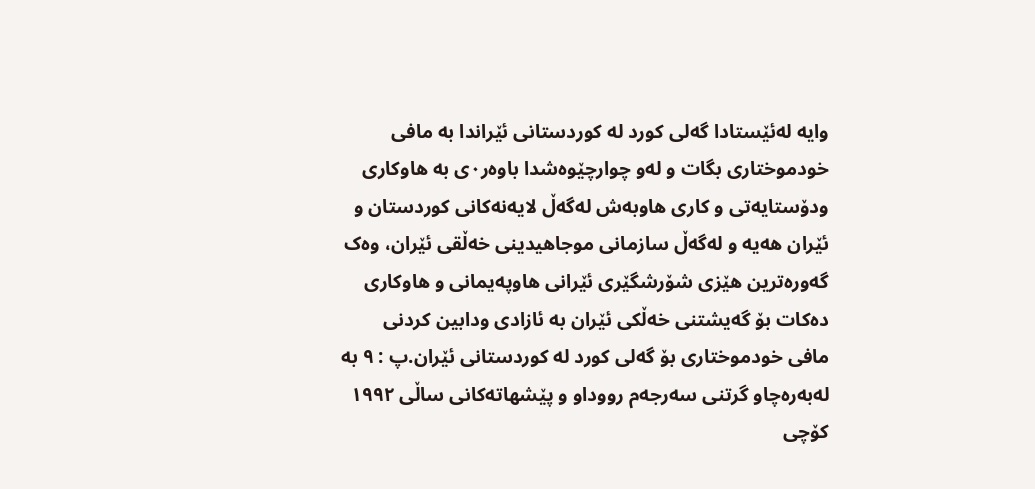وایه‌‌‌ له‌‌‌ئێستادا گه‌‌‌لی کورد له‌‌‌ کوردستانی ئێراندا به‌‌‌ مافی خودموختاری بگات و له‌‌‌و چوارچێوه‌‌‌شدا باوه‌‌‌ر٠ی به‌‌‌ هاوکاری ودۆستایه‌‌‌تی و کاری هاوبه‌‌‌ش له‌‌‌گه‌‌‌ڵ لایه‌‌‌نه‌‌‌کانی کوردستان و ئێران هه‌‌‌یه‌‌‌ و له‌‌‌گه‌‌‌ڵ سازمانی موجاهیدینی خه‌‌‌ڵقی ئێران، وه‌‌‌ک گه‌‌‌وره‌‌‌ترین هێزی شۆرشگێری ئێرانی هاوپه‌‌‌یمانی و هاوکاری ده‌‌‌کات بۆ گه‌‌‌یشتنی خه‌‌‌ڵکی ئێران به‌‌‌ ئازادی ودابین کردنی مافی خودموختاری بۆ گه‌‌‌لی کورد له‌‌‌ کوردستانی ئێران.پ : ٩ به‌‌‌ له‌‌‌به‌‌‌ره‌‌‌چاو گرتنی سه‌‌‌رجه‌‌‌م رووداو و پێشهاته‌‌‌کانی ساڵی ١٩٩٢ کۆچی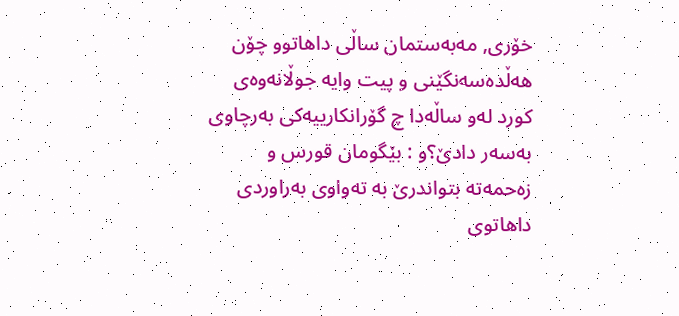خۆری, مه‌‌‌به‌‌‌ستمان ساڵی داهاتوو چۆن هه‌‌‌ڵده‌‌‌سه‌‌‌نگێنی و پیت وایه‌‌‌ جوڵانه‌‌‌وه‌‌‌ی کورد له‌‌‌و ساڵه‌‌‌دا چ گۆرانکارییه‌‌‌کی به‌‌‌رچاوی به‌‌‌سه‌‌‌ر دادێ؟و : بێگومان قورس و زه‌‌‌حمه‌‌‌ته‌‌‌ بتواندرێ به‌‌‌ ته‌‌‌واوی به‌‌‌راوردی داهاتوی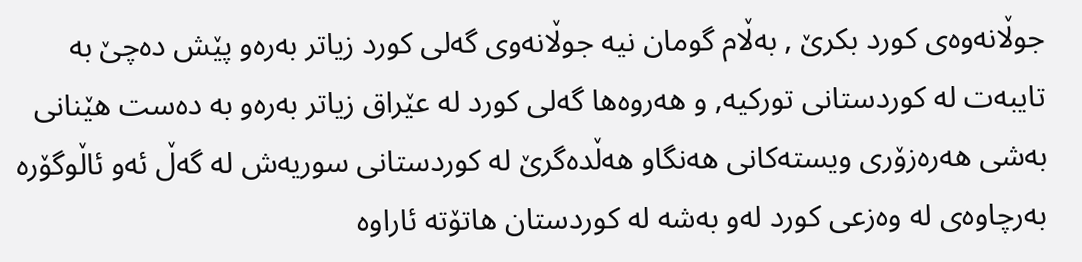جوڵانه‌‌‌وه‌‌‌ی کورد بکرێ , به‌‌‌ڵام گومان نیه‌‌‌ جوڵانه‌‌‌وی گه‌‌‌لی کورد زیاتر به‌‌‌ره‌‌‌و پێش ده‌‌‌چێ به‌‌‌ تایبه‌‌‌ت له‌‌‌ کوردستانی تورکیه‌‌‌, و هه‌‌‌روه‌‌‌ها گه‌‌‌لی کورد له‌‌‌ عێراق زیاتر به‌‌‌ره‌‌‌و به‌‌‌ ده‌‌‌ست هێنانی به‌‌‌شی هه‌‌‌ره‌‌‌زۆری ویسته‌‌‌کانی هه‌‌‌نگاو هه‌‌‌ڵده‌‌‌گرێ له‌‌‌ کوردستانی سوریه‌‌‌ش له‌‌‌ گه‌‌‌ڵ ئه‌‌‌و ئاڵوگۆره‌‌‌ به‌‌‌رچاوه‌‌‌ی له‌‌‌ وه‌‌‌زعی کورد له‌‌‌و به‌‌‌شه‌‌‌ له‌‌‌ کوردستان هاتۆته‌‌‌ ئاراوه‌‌‌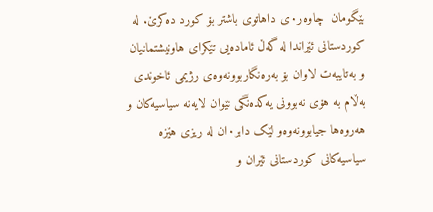بێگومان  چاوه‌‌‌ر٠ی داهاتوی باشتر بۆ کورد ده‌‌‌کرێ. له‌‌‌ کوردستانی ئێراندا له‌‌‌ گه‌‌‌ڵ ئاماده‌‌‌یی تێکرای هاونیشتمانیان و به‌‌‌تایبه‌‌‌ت لاوان بۆ به‌‌‌ره‌‌‌نگاربوونه‌‌‌وه‌‌‌ی رژیمی ئاخوندی به‌‌‌ڵام به‌‌‌ هۆی نه‌‌‌بوونی یه‌‌‌کده‌‌‌نگی نێوان لایه‌‌‌نه‌‌‌ سیاسیه‌‌‌کان و هه‌‌‌روه‌‌‌ها جیابوونه‌‌‌وه‌‌‌و لێک دابر٠ان له‌‌‌ ریزی هێزه‌‌‌ سیاسیه‌‌‌کانی کوردستانی ئێران و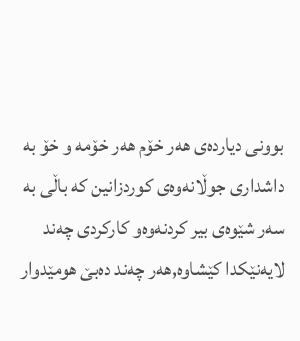بوونی دیارده‌‌‌ی هه‌‌‌ر خۆم هه‌‌‌ر خۆمه‌‌‌ و خۆ به‌‌‌ داشداری جوڵانه‌‌‌وه‌‌‌ی کوردزانین که‌‌‌ باڵی به‌‌‌ سه‌‌‌ر شێوه‌‌‌ی بیر کردنه‌‌‌وه‌‌‌و کارکردی چه‌‌‌ند لایه‌‌‌نێکدا کێشاوه‌‌‌,هه‌‌‌ر چه‌‌‌ند ده‌‌‌بێ هومێدوار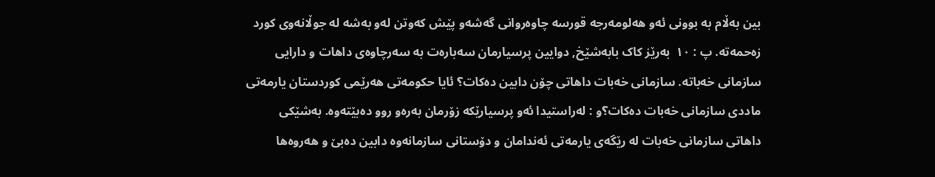بین به‌‌‌ڵام به‌‌‌ بوونی ئه‌‌‌و هه‌‌‌لومه‌‌‌رجه‌‌‌ قورسه‌‌‌ چاوه‌‌‌روانی گه‌‌‌شه‌‌‌و پێش که‌‌‌وتن له‌‌‌و به‌‌‌شه‌‌‌ له‌‌‌ جوڵانه‌‌‌وی کورد زه‌‌‌حمه‌‌‌ته‌‌‌. پ : ١٠  به‌‌‌رێز کاک بابه‌‌‌شێخ, دوایین پرسیارمان سه‌‌‌باره‌‌‌ت به‌‌‌ سه‌‌‌رچاوه‌‌‌ی داهات و دارایی سازمانی خه‌‌‌باته‌‌‌. سازمانی خه‌‌‌بات داهاتی چۆن دابین ده‌‌‌کات؟ ئایا حکومه‌‌‌تی هه‌‌‌رێمی کوردستان یارمه‌‌‌تی ماددی سازمانی خه‌‌‌بات ده‌‌‌کات؟و : له‌‌‌راستیدا ئه‌‌‌و پرسیارێکه‌‌‌ زۆرمان به‌‌‌ره‌‌‌و روو ده‌‌‌بێته‌‌‌وه‌‌‌. به‌‌‌شێکی داهاتی سازمانی خه‌‌‌بات له‌‌‌ رێگه‌‌‌ی یارمه‌‌‌تی ئه‌‌‌ندامان و دۆستانی سازمانه‌‌‌وه‌‌‌ دابین ده‌‌‌بێ و هه‌‌‌روه‌‌‌ها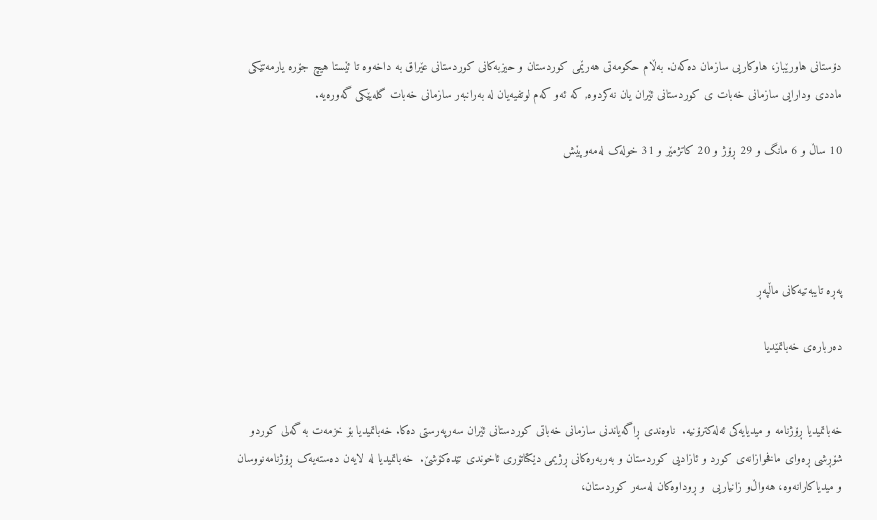دۆستانی هاورێباز، هاوکاریی سازمان ده‌‌‌که‌‌‌ن. به‌‌‌ڵام حکومه‌‌‌تی هه‌‌‌رێمی کوردستان و حیزبه‌‌‌کانی کوردستانی عێراق به‌‌‌ داخه‌‌‌وه‌‌‌ تا ئێستا هیچ جۆره‌‌‌ یارمه‌‌‌تێکی ماددی ودارایی سازمانی خه‌‌‌بات ی کوردستانی ئێران یان نه‌‌‌کردوه‌‌‌, که‌‌‌ ئه‌‌‌و که‌‌‌م لوتفیه‌‌‌یان له‌‌‌ به‌‌‌رانبه‌‌‌ر سازمانی خه‌‌‌بات گله‌‌‌یێکی گه‌‌‌وره‌‌‌یه‌‌‌.

10 ساڵ و 6 مانگ و 29 ڕۆژ و 20 کاتژمێر و 31 خوله‌ک له‌مه‌وپێش‌




په‌ڕه‌ تایبه‌تیه‌کانی ماڵپه‌ڕ

ده‌رباره‌ی خه‌باتمێدیا


خه‌باتمیدیا ڕۆژنامه‌ و میدیایه‌کی ئه‌له‌کترۆنیه‌.  ناوه‌ندی ڕاگه‌یاندنی سازمانی خه‌باتی کوردستانی ئێران سەرپەرستی دەکا. خەباتمیدیا بۆ خزمەت بە گەلی کوردو شۆڕشی ڕەوای مافخوازانەی کورد و ئازادیی کوردستان و بەربەرەکانی ڕژیمی دێکتاتۆری ئاخوندی تێدەکۆشێ.  خەباتمیدیا لە لایەن دەستەیەک ڕۆژنامه‌نووسان و میدیاکارانه‌وه‌، هه‌واڵ‌و زانیاریی  و ڕوداوه‌کان له‌سه‌ر کوردستان،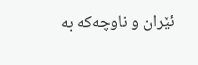ئێران و ناوچه‌که‌ به‌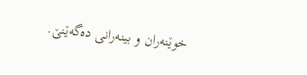خوێنەران و بینەرانی دەگەێنێ.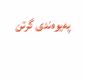په‌یوه‌ندی گرتن